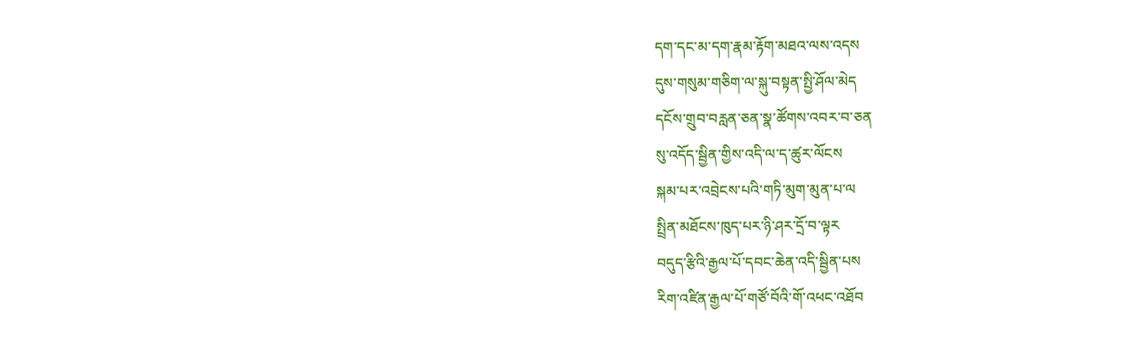དག་དང་མ་དག་རྣམ་རྟོག་མཐའ་ལས་འདས
དུས་གསུམ་གཅིག་ལ་སྐུ་བསྟན་སྤྱི་ཤོལ་མེད
དངོས་གྲུབ་བརླན་ཅན་སྣ་ཚོགས་འབར་བ་ཅན
སུ་འདོད་སྦྱིན་གྱིས་འདི་ལ་ད་ཚུར་ལོངས
སྐམ་པར་འབྲེངས་པའི་གཏི་མུག་མུན་པ་ལ
སྤྲིན་མཐོངས་ཁུད་པར་ཉི་ཤར་དྲོ་བ་ལྟར
བདུད་རྩིའི་རྒྱལ་པོ་དབང་ཆེན་འདི་སྦྱིན་པས
རིག་འཛིན་རྒྱལ་པོ་གཙོ་བོའི་གོ་འཕང་འཐོབ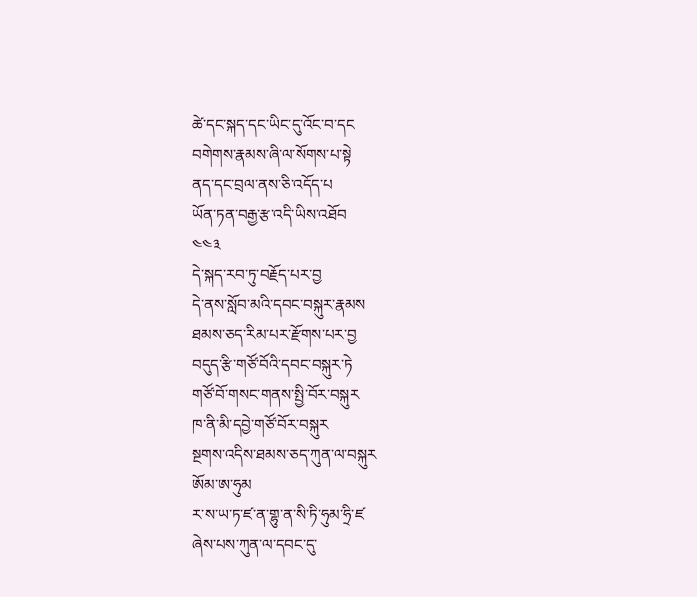ཚེ་དང་སྐད་དང་ཡིང་དུ་འོང་བ་དང
བགེགས་རྣམས་ཞི་ལ་སོགས་པ་སྟེ
ནད་དང་བྲལ་ནས་ཅི་འདོད་པ
ཡོན་ཏན་བརྒྱ་རྩ་འདི་ཡིས་འཐོབ
༤༤༣
དེ་སྐད་རབ་ཏུ་བརྗོད་པར་བྱ
དེ་ནས་སློབ་མའི་དབང་བསྐུར་རྣམས
ཐམས་ཅད་རིམ་པར་རྫོགས་པར་བྱ
བདུད་རྩི་གཙོ་བོའི་དབང་བསྐུར་ཏེ
གཙོ་བོ་གསང་གནས་སྤྱི་བོར་བསྐུར
ཁ་ནི་མི་དབྱེ་གཙོ་བོར་བསྐུར
སྔགས་འདིས་ཐམས་ཅད་ཀུན་ལ་བསྐུར
ཨོམ་ཨ་ཧུམ
ར་ས་ཡ་ཏ་ཛ་ན་གྷུ་ན་སི་ཏི་ཧུམ་ཧྲི་ཛ
ཞེས་པས་ཀུན་ལ་དབང་དུ་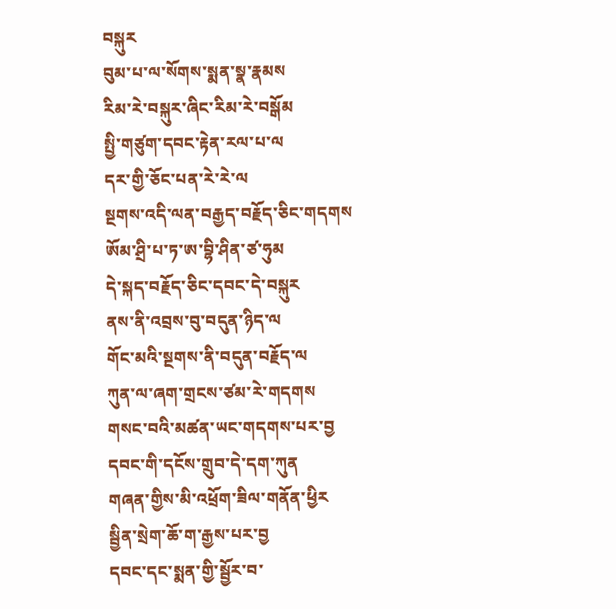བསྐུར
བུམ་པ་ལ་སོགས་སྨན་སྣ་རྣམས
རིམ་རེ་བསྐུར་ཞིང་རིམ་རེ་བསྒོམ
སྤྱི་གཙུག་དབང་རྟེན་རལ་པ་ལ
དར་གྱི་ཅོང་པན་རེ་རེ་ལ
སྔགས་འདི་ལན་བརྒྱད་བརྗོད་ཅིང་གདགས
ཨོམ་ཤྲི་པ་ཏ་ཨ་བྷི་ཤིན་ཙ་ཧུམ
དེ་སྐད་བརྗོད་ཅིང་དབང་དེ་བསྐུར
ནས་ནི་འབྲས་བུ་བདུན་ཉིད་ལ
གོང་མའི་སྔགས་ནི་བདུན་བརྗོད་ལ
ཀུན་ལ་ཞག་གྲངས་ཙམ་རེ་གདགས
གསང་བའི་མཚན་ཡང་གདགས་པར་བྱ
དབང་གི་དངོས་གྲུབ་དེ་དག་ཀུན
གཞན་གྱིས་མི་འཕྲོག་ཟིལ་གནོན་ཕྱིར
སྦྱིན་སྲེག་ཆོ་ག་རྒྱས་པར་བྱ
དབང་དང་སྨན་གྱི་སྦྱོར་བ་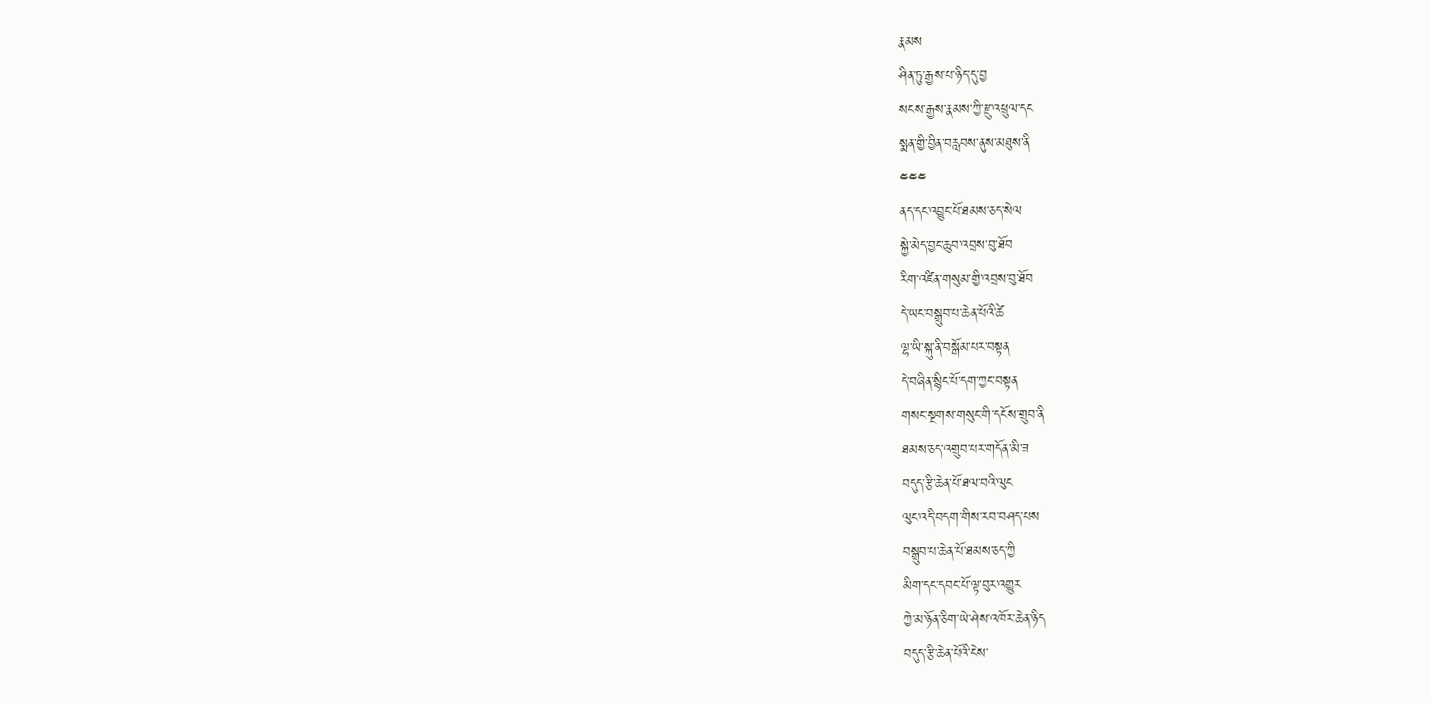རྣམས
ཤིན་ཏུ་རྒྱས་པ་ཉིད་དུ་བྱ
སངས་རྒྱས་རྣམས་ཀྱི་རྫུ་འཕྲུལ་དང
སྨན་གྱི་བྱིན་བརླབས་ནུས་མཐུས་ནི
༤༤༤
ནད་དང་འབྱུང་པོ་ཐམས་ཅད་སེལ
སྐྱེ་མེད་བྱང་ཆུབ་འབྲས་བུ་ཐོབ
རིག་འཛིན་གསུམ་གྱི་འབྲས་བུ་ཐོབ
དེ་ཡང་བསྒྲུབ་པ་ཆེན་པོའི་ཚེ
ལྷ་ཡི་སྐུ་ནི་བསྒོམ་པར་བསྟན
དེ་བཞིན་སྙིང་པོ་དག་ཀྱང་བསྟན
གསང་སྔགས་གསུང་གི་དངོས་གྲུབ་ནི
ཐམས་ཅད་འགྲུབ་པར་གདོན་མི་ཟ
བདུད་རྩི་ཆེན་པོ་ཐལ་བའི་ལུང
ལུང་འདི་བདག་གིས་རབ་བཤད་པས
བསྒྲུབ་པ་ཆེན་པོ་ཐམས་ཅད་ཀྱི
མིག་དང་དབང་པོ་ལྟ་བུར་འགྱུར
ཀྱེ་མ་ཉོན་ཅིག་ཡེ་ཤེས་འཁོར་ཆེན་ཉིད
བདུད་རྩི་ཆེན་པོའི་ངེས་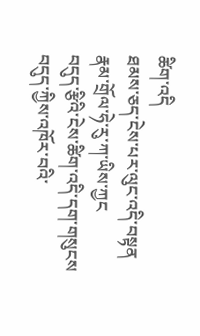ཚིག་འདི
ཐམས་ཅད་ངེས་པར་ལུང་འདི་བསྟན
རྣམ་གྲོལ་ཧེ་རུ་ཀ་ཡིས་ཀྱང
བདུད་རྩིའི་ངེས་ཚིག་འདི་དག་གསུངས
བདུད་ཀྱིས་འཁོར་བའི་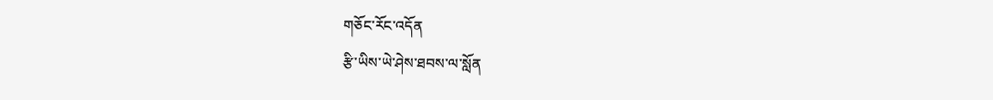གཅོང་རོང་འདོན
རྩི་ཡིས་ཡེ་ཤེས་ཐབས་ལ་སློན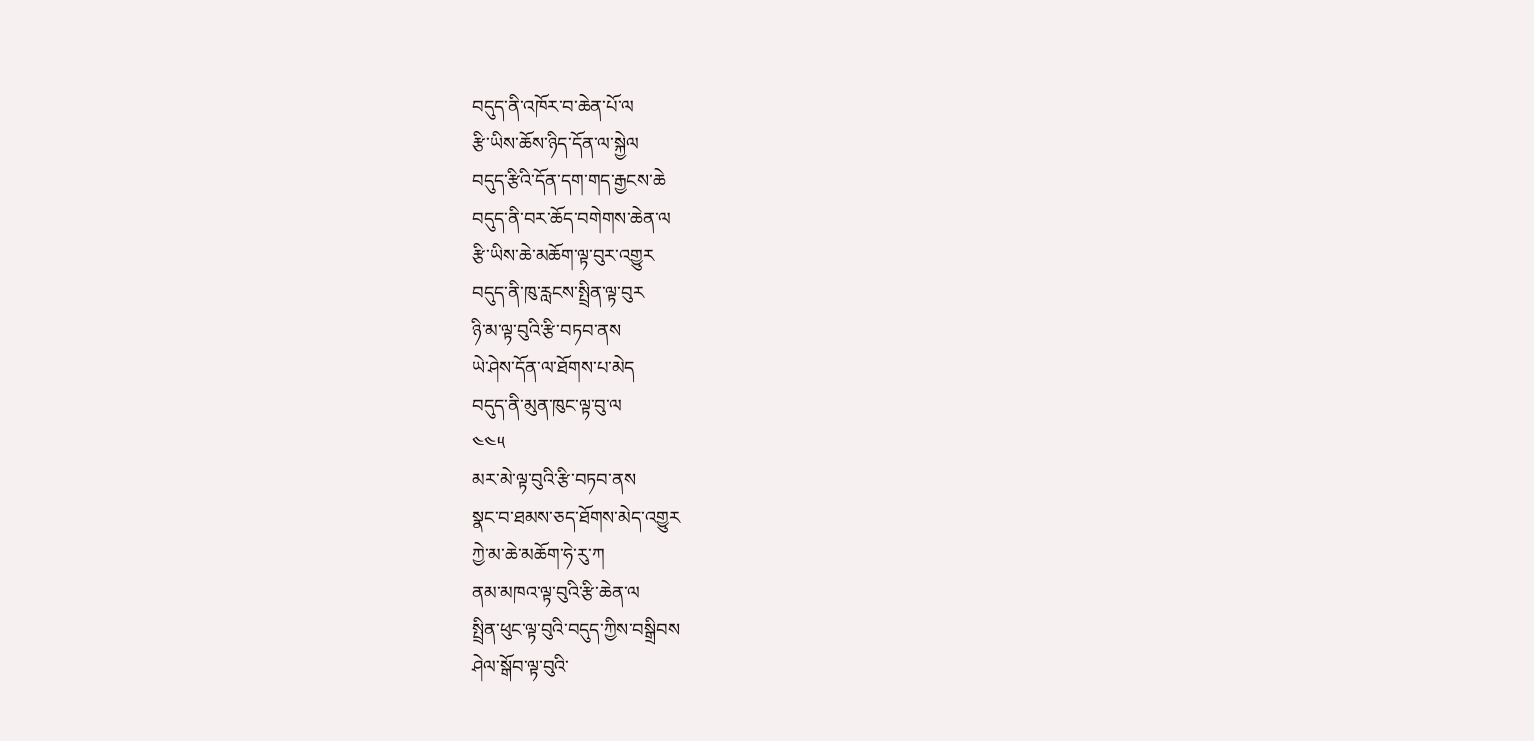བདུད་ནི་འཁོར་བ་ཆེན་པོ་ལ
རྩི་ཡིས་ཆོས་ཉིད་དོན་ལ་སྐྱེལ
བདུད་རྩིའི་དོན་དག་གད་རྒྱངས་ཆེ
བདུད་ནི་བར་ཆོད་བགེགས་ཆེན་ལ
རྩི་ཡིས་ཆེ་མཆོག་ལྟ་བུར་འགྱུར
བདུད་ནི་ཁུ་རླངས་སྤྲིན་ལྟ་བུར
ཉི་མ་ལྟ་བུའི་རྩི་བཏབ་ནས
ཡེ་ཤེས་དོན་ལ་ཐོགས་པ་མེད
བདུད་ནི་མུན་ཁུང་ལྟ་བུ་ལ
༤༤༥
མར་མེ་ལྟ་བུའི་རྩི་བཏབ་ནས
སྣང་བ་ཐམས་ཅད་ཐོགས་མེད་འགྱུར
ཀྱེ་མ་ཆེ་མཆོག་ཧེ་རུ་ཀ
ནམ་མཁའ་ལྟ་བུའི་རྩི་ཆེན་ལ
སྤྲིན་ཕུང་ལྟ་བུའི་བདུད་ཀྱིས་བསྒྲིབས
ཤེལ་སྒོབ་ལྟ་བུའི་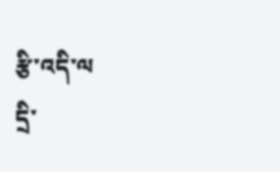རྩི་འདི་ལ
དྲི་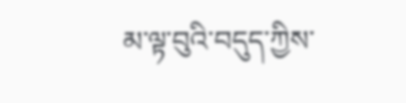མ་ལྟ་བུའི་བདུད་ཀྱིས་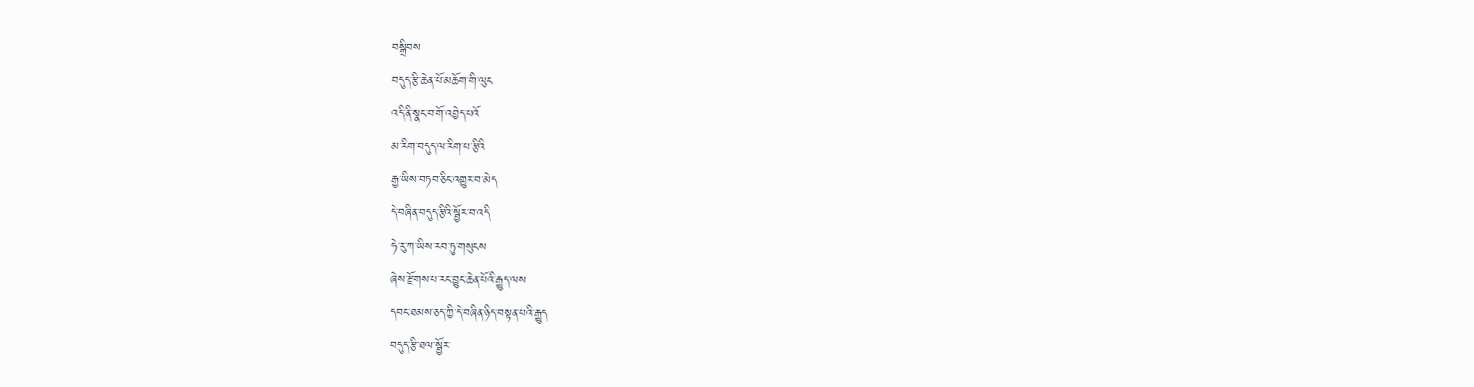བསྒྲིབས
བདུད་རྩི་ཆེན་པོ་མཆོག་གི་ལུང
འདི་ནི་སྣང་བ་གོ་འབྱེད་པའོ
མ་རིག་བདུད་ལ་རིག་པ་རྩིའི
རྒྱ་ཡིས་བཏབ་ཅིང་འགྱུར་བ་མེད
དེ་བཞིན་བདུད་རྩིའི་སྦྱོར་བ་འདི
ཧེ་རུ་ཀ་ཡིས་རབ་ཏུ་གསུངས
ཞེས་རྫོགས་པ་རང་བྱུང་ཆེན་པོའི་རྒྱུད་ལས
དབང་ཐམས་ཅད་ཀྱི་དེ་བཞིན་ཉིད་བསྟན་པའི་རྒྱུད
བདུད་རྩི་ཐལ་སྦྱོར་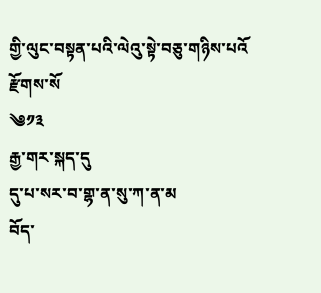གྱི་ལུང་བསྟན་པའི་ལེའུ་སྟེ་བཅུ་གཉིས་པའོ
རྫོགས་སོ
༄༡༣
རྒྱ་གར་སྐད་དུ
དུ་པ་སར་བ་གྷ་ན་སུ་ཀ་ན་མ
བོད་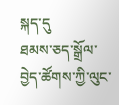སྐད་དུ
ཐམས་ཅད་སྒྲོལ་བྱེད་ཚོགས་ཀྱི་ལུང་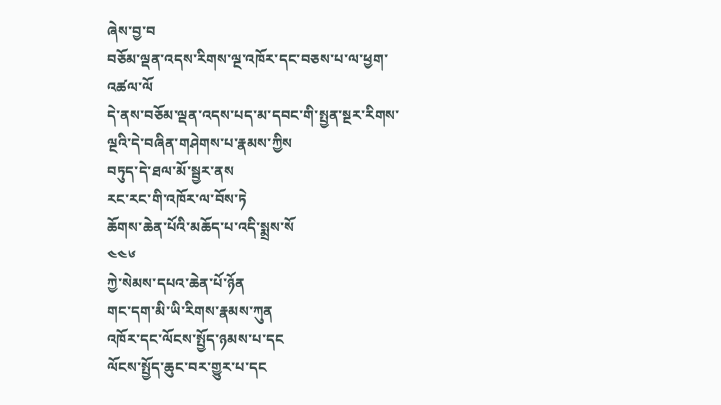ཞེས་བྱ་བ
བཅོམ་ལྡན་འདས་རིགས་ལྔ་འཁོར་དང་བཅས་པ་ལ་ཕྱག་འཚལ་ལོ
དེ་ནས་བཅོམ་ལྡན་འདས་པད་མ་དབང་གི་སྤྱན་སྔར་རིགས་ལྔའི་དེ་བཞིན་གཤེགས་པ་རྣམས་ཀྱིས
བཏུད་དེ་ཐལ་མོ་སྦྱར་ནས
རང་རང་གི་འཁོར་ལ་བོས་ཏེ
ཆོགས་ཆེན་པོའི་མཆོད་པ་འདི་སྨྲས་སོ
༤༤༦
ཀྱེ་སེམས་དཔའ་ཆེན་པོ་ཉོན
གང་དག་མི་ཡི་རིགས་རྣམས་ཀུན
འཁོར་དང་ལོངས་སྤྱོད་ཉམས་པ་དང
ལོངས་སྤྱོད་ཆུང་བར་གྱུར་པ་དང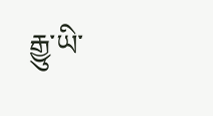རྒྱུ་ཡི་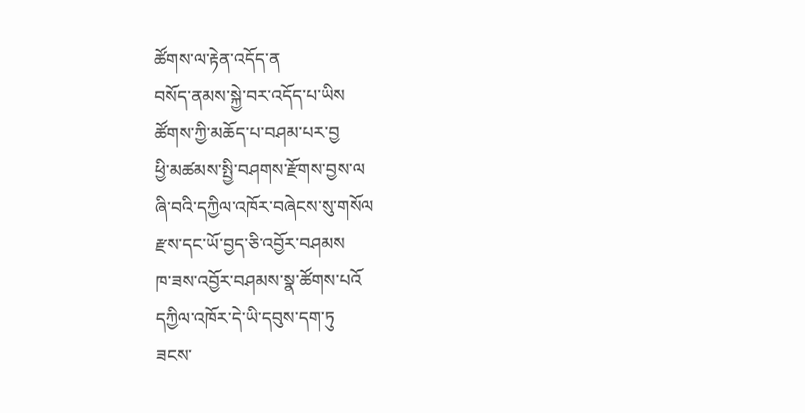ཚོགས་ལ་རྟེན་འདོད་ན
བསོད་ནམས་སྐྱེ་བར་འདོད་པ་ཡིས
ཚོགས་ཀྱི་མཆོད་པ་བཤམ་པར་བྱ
ཕྱི་མཚམས་སྤྱི་བཤགས་རྫོགས་བྱས་ལ
ཞི་བའི་དཀྱིལ་འཁོར་བཞེངས་སུ་གསོལ
རྫས་དང་ཡོ་བྱད་ཅི་འབྱོར་བཤམས
ཁ་ཟས་འབྱོར་བཤམས་སྣ་ཚོགས་པའོ
དཀྱིལ་འཁོར་དེ་ཡི་དབུས་དག་ཏུ
ཟངས་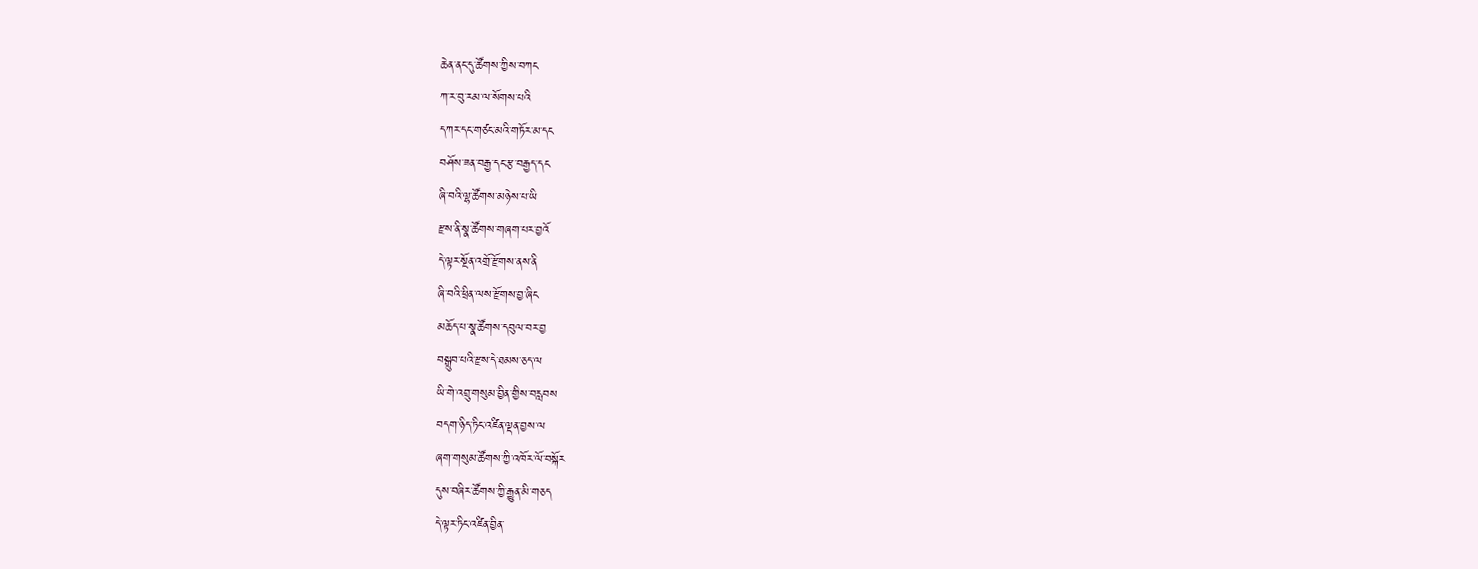ཆེན་ནང་དུ་ཚོགས་ཀྱིས་བཀང
ཀ་ར་བུ་རམ་ལ་སོགས་པའི
དཀར་དང་གཙང་མའི་གཏོར་མ་དང
བཤོས་ཟན་བརྒྱ་དང་རྩ་བརྒྱད་དང
ཞི་བའི་ལྷ་ཚོགས་མཉེས་པ་ཡི
རྫས་ནི་སྣ་ཚོགས་གཞག་པར་བྱའོ
དེ་ལྟར་སྔོན་འགྲོ་རྫོགས་ནས་ནི
ཞི་བའི་ཕྲིན་ལས་རྫོགས་བྱ་ཞིང
མཆོད་པ་སྣ་ཚོགས་དབུལ་བར་བྱ
བསྒྲུབ་པའི་རྫས་དེ་ཐམས་ཅད་ལ
ཡི་གེ་འབྲུ་གསུམ་བྱིན་གྱིས་བརླབས
བདག་ཉིད་ཏིང་འཛིན་ལྡན་བྱས་ལ
ཞག་གསུམ་ཚོགས་ཀྱི་འཁོར་ལོ་བསྐོར
དུས་བཞིར་ཚོགས་ཀྱི་རྒྱུན་མི་གཅད
དེ་ལྟར་ཏིང་འཛིན་བྱིན་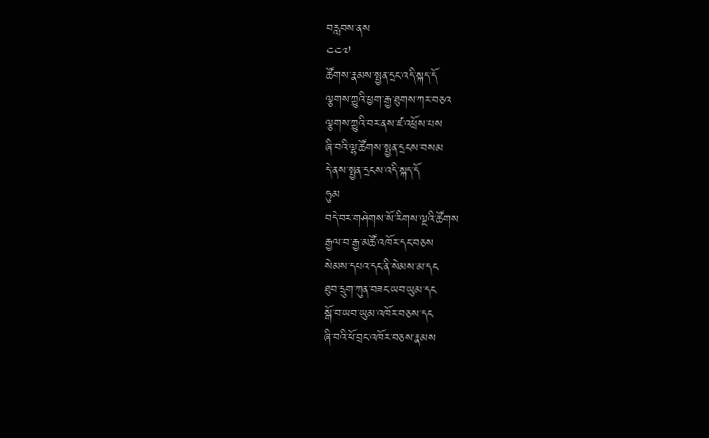བརླབས་ནས
༤༤༧
ཚོགས་རྣམས་སྤྱན་དྲང་འདི་སྐད་དོ
ལྕགས་ཀྱུའི་ཕྱག་རྒྱ་ཐུགས་ཀར་བཅའ
ལྕགས་ཀྱུའི་བར་ནས་ཛ་འཕྲོས་པས
ཞི་བའི་ལྷ་ཚོགས་སྤྱན་དྲངས་བསམ
དེ་ནས་སྤྱན་དྲངས་འདི་སྐད་དོ
ཧུམ
བདེ་བར་གཤེགས་སོ་རིགས་ལྔའི་ཚོགས
རྒྱལ་བ་རྒྱ་མཚོ་འཁོར་དང་བཅས
སེམས་དཔའ་དང་ནི་སེམས་མ་དང
ཐུབ་དྲུག་ཀུན་བཟང་ཡབ་ཡུམ་དང
སྒོ་བ་ཡབ་ཡུམ་འཁོར་བཅས་དང
ཞི་བའི་ཕོ་བྲང་འཁོར་བཅས་རྣམས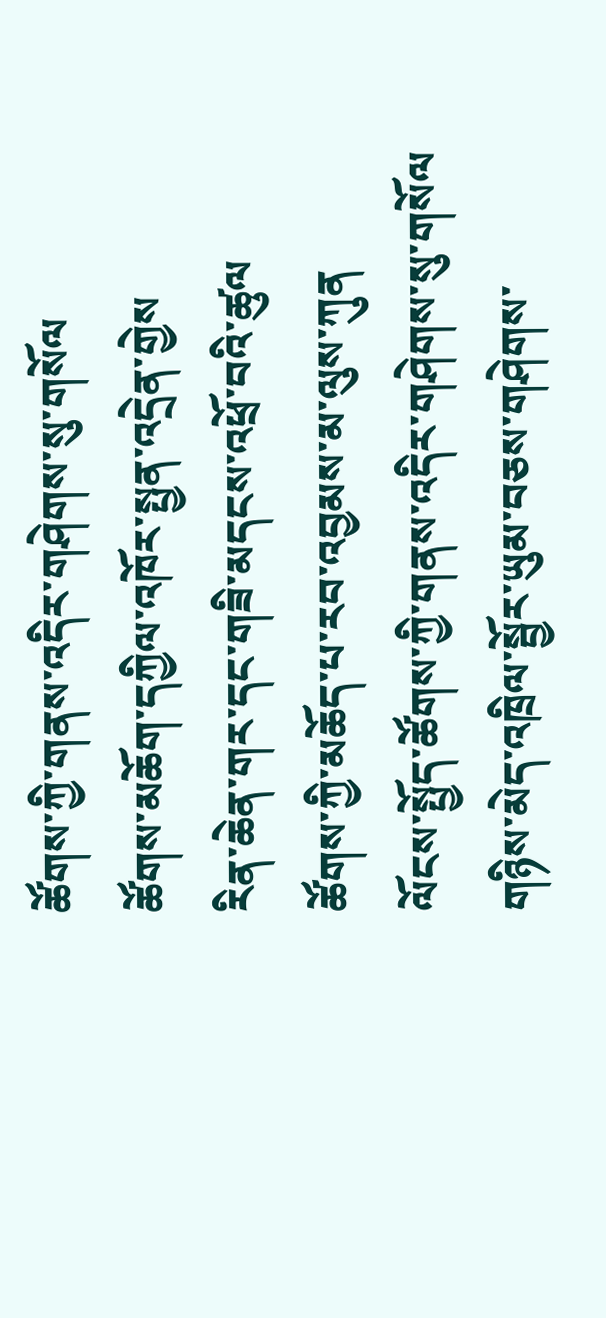ཚོགས་ཀྱི་གནས་འདིར་གཤེགས་སུ་གསོལ
ཚོགས་མཆོག་དཀྱིལ་འཁོར་སྤྱན་འདྲེན་གྱེས
རིན་ཆེན་གར་དང་གཟི་མདངས་འཕྲོ་བའི་ཚུལ
ཚོགས་ཀྱི་མཆོད་པ་རབ་འབྱམས་མ་ལུས་ཀུན
ལོངས་སྤྱོད་ཚོགས་ཀྱི་གནས་འདིར་གཤེགས་སུ་གསོལ
གཉིས་མེད་འཁྲིལ་སྦྱོར་ཡུམ་བཅས་གཤེགས་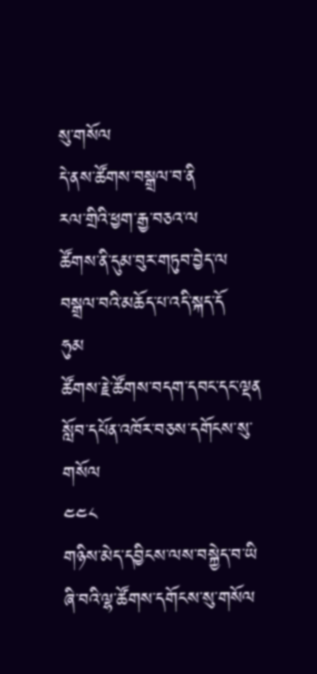སུ་གསོལ
དེ་ནས་ཚོགས་བསྒྲལ་བ་ནི
རལ་གྲིའི་ཕྱག་རྒྱ་བཅའ་ལ
ཚོགས་ནི་དུམ་བུར་གཏུབ་བྱེད་ལ
བསྒྲལ་བའི་མཆོད་པ་འདི་སྐད་དོ
ཧུམ
ཚོགས་རྗེ་ཚོགས་བདག་དབང་དང་ལྡན
སློབ་དཔོན་འཁོར་བཅས་དགོངས་སུ་གསོལ
༤༤༨
གཉིས་མེད་དབྱིངས་ལས་བསྐྱེད་བ་ཡི
ཞི་བའི་ལྷ་ཚོགས་དགོངས་སུ་གསོལ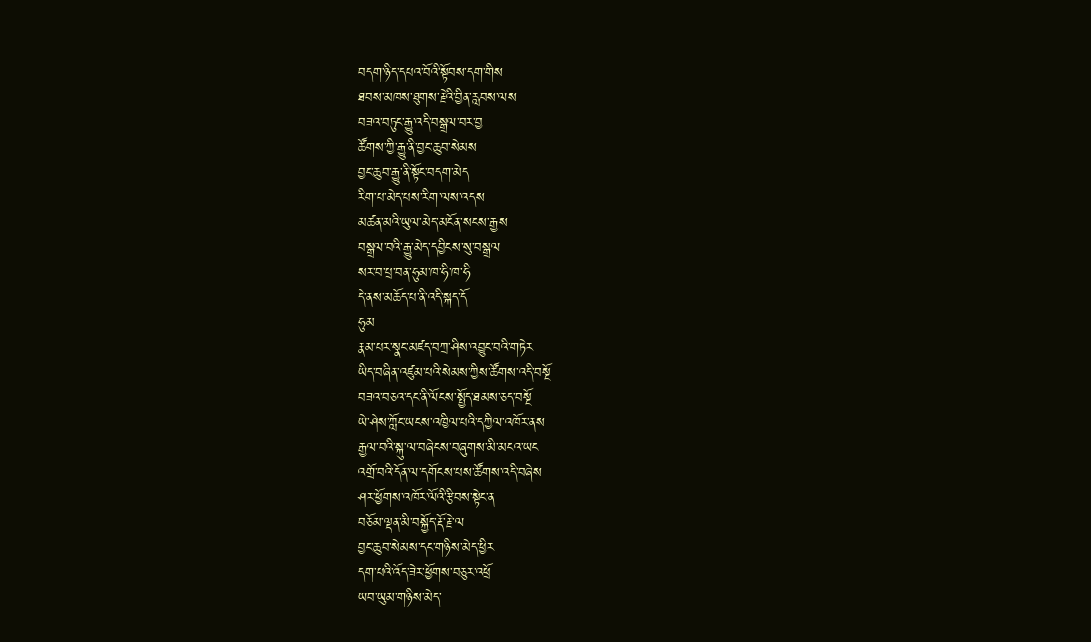བདག་ཉིད་དཔའ་བོའི་སྟོབས་དག་གིས
ཐབས་མཁས་ཐུགས་རྗེའི་བྱིན་རླབས་ལས
བཟའ་བཏུང་རྒྱུ་འདི་བསྒྲལ་བར་བྱ
ཚོགས་ཀྱི་རྒྱུ་ནི་བྱང་ཆུབ་སེམས
བྱང་ཆུབ་རྒྱུ་ནི་སྟོང་བདག་མེད
རིག་པ་མེད་པས་རིག་ལས་འདས
མཚན་མའི་ཡུལ་མེད་མངོན་སངས་རྒྱས
བསྒྲལ་བའི་རྒྱུ་མེད་དབྱིངས་སུ་བསྒྲལ
སར་བ་པྲ་བན་ཧུམ་ཁ་ཧི་ཁ་ཧི
དེ་ནས་མཆོད་པ་ནི་འདི་སྐད་དོ
ཧུམ
རྣམ་པར་སྣང་མཛད་བཀྲ་ཤིས་འབྱུང་བའི་གཏེར
ཡིད་བཞིན་འཛུམ་པའི་སེམས་ཀྱིས་ཚོགས་འདི་བསྔོ
བཟའ་བཅའ་དང་ནི་ལོངས་སྤྱོད་ཐམས་ཅད་བསྔོ
ཡེ་ཤེས་ཀློང་ཡངས་འཁྱིལ་པའི་དཀྱིལ་འཁོར་ནས
རྒྱལ་བའི་སྐུ་ལ་བཞེངས་བཞུགས་མི་མངའ་ཡང
འགྲོ་བའི་དོན་ལ་དགོངས་པས་ཚོགས་འདི་བཞེས
ཤར་ཕྱོགས་འཁོར་ལོའི་རྩིབས་སྟེང་ན
བཅོམ་ལྡན་མི་བསྐྱོད་རྡོ་རྗེ་ལ
བྱང་ཆུབ་སེམས་དང་གཉིས་མེད་ཕྱིར
དག་པའི་འོད་ཟེར་ཕྱོགས་བཅུར་འཕྲོ
ཡབ་ཡུམ་གཉིས་མེད་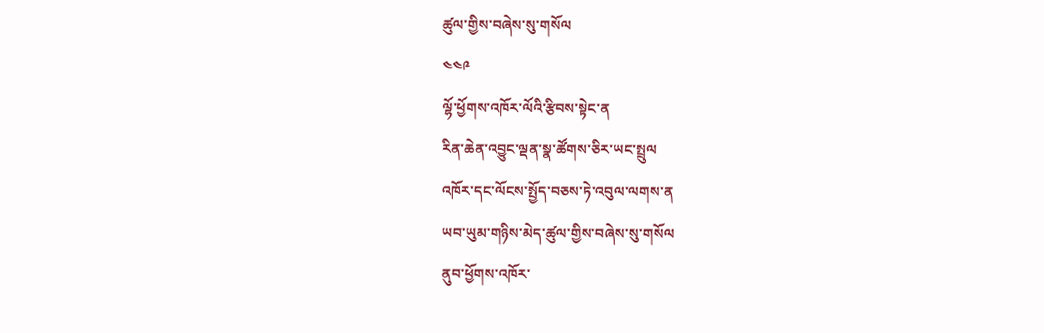ཚུལ་གྱིས་བཞེས་སུ་གསོལ
༤༤༩
ལྷོ་ཕྱོགས་འཁོར་ལོའི་རྩིབས་སྟེང་ན
རིན་ཆེན་འབྱུང་ལྡན་སྣ་ཚོགས་ཅིར་ཡང་སྤྲུལ
འཁོར་དང་ལོངས་སྤྱོད་བཅས་ཏེ་འབུལ་ལགས་ན
ཡབ་ཡུམ་གཉིས་མེད་ཚུལ་གྱིས་བཞེས་སུ་གསོལ
ནུབ་ཕྱོགས་འཁོར་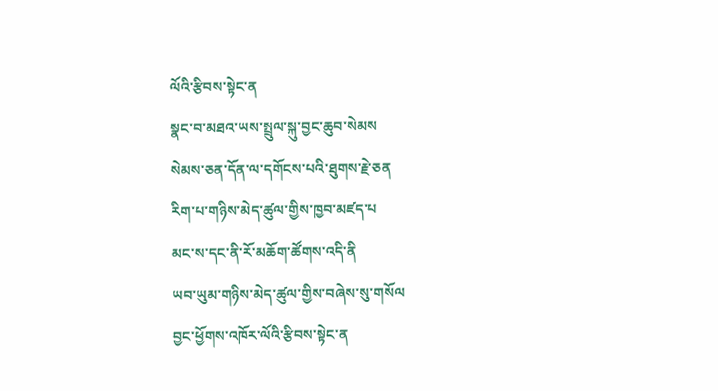ལོའི་རྩིབས་སྟེང་ན
སྣང་བ་མཐའ་ཡས་སྤྲུལ་སྐུ་བྱང་ཆུབ་སེམས
སེམས་ཅན་དོན་ལ་དགོངས་པའི་ཐུགས་རྗེ་ཅན
རིག་པ་གཉིས་མེད་ཚུལ་གྱིས་ཁྱབ་མཛད་པ
མང་ས་དང་ནི་རོ་མཆོག་ཚོགས་འདི་ནི
ཡབ་ཡུམ་གཉིས་མེད་ཚུལ་གྱིས་བཞེས་སུ་གསོལ
བྱང་ཕྱོགས་འཁོར་ལོའི་རྩིབས་སྟེང་ན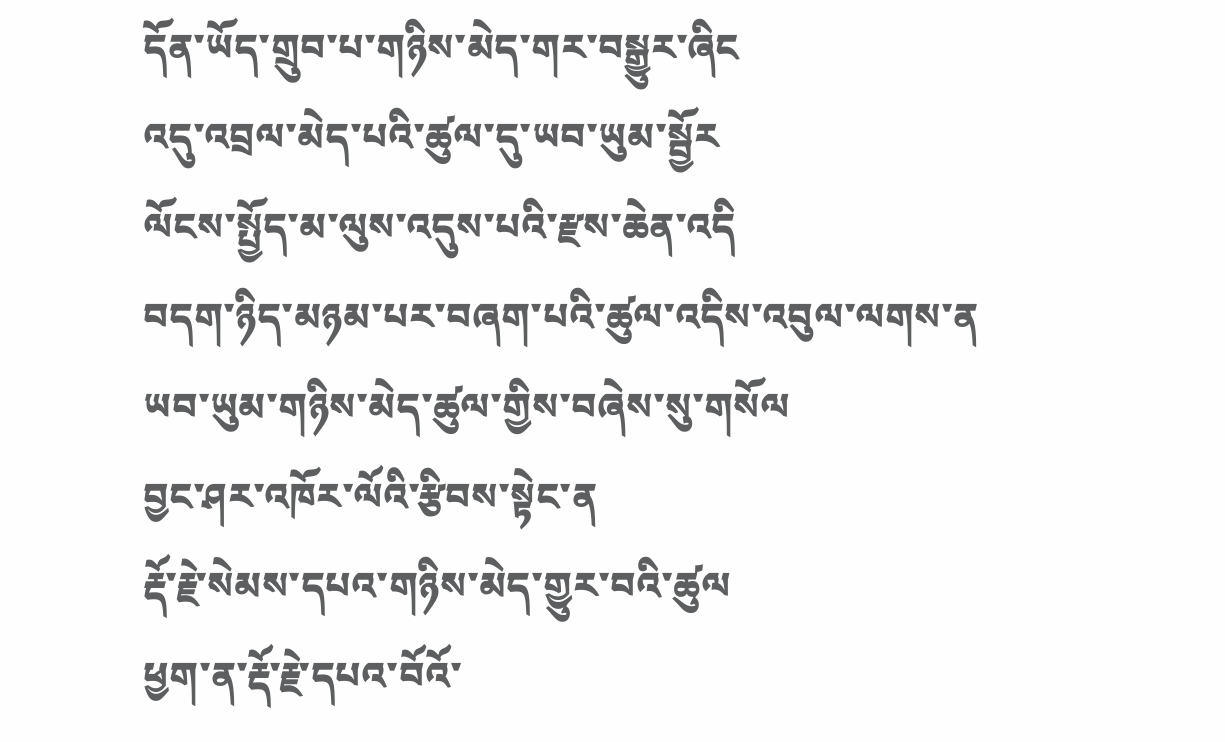དོན་ཡོད་གྲུབ་པ་གཉིས་མེད་གར་བསྒྱུར་ཞིང
འདུ་འབྲལ་མེད་པའི་ཚུལ་དུ་ཡབ་ཡུམ་སྦྱོར
ལོངས་སྤྱོད་མ་ལུས་འདུས་པའི་རྫས་ཆེན་འདི
བདག་ཉིད་མཉམ་པར་བཞག་པའི་ཚུལ་འདིས་འབུལ་ལགས་ན
ཡབ་ཡུམ་གཉིས་མེད་ཚུལ་གྱིས་བཞེས་སུ་གསོལ
བྱང་ཤར་འཁོར་ལོའི་རྩིབས་སྟེང་ན
རྡོ་རྗེ་སེམས་དཔའ་གཉིས་མེད་གྱུར་བའི་ཚུལ
ཕྱག་ན་རྡོ་རྗེ་དཔའ་བོའོ་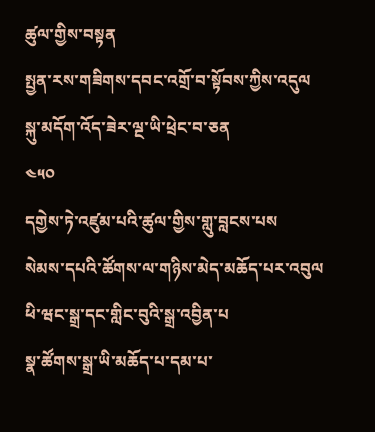ཚུལ་གྱིས་བསྟན
སྤྱན་རས་གཟིགས་དབང་འགྲོ་བ་སྟོབས་ཀྱིས་འདུལ
སྐུ་མདོག་འོད་ཟེར་ལྔ་ཡི་ཕྲེང་བ་ཅན
༤༥༠
དགྱེས་ཏེ་འཛུམ་པའི་ཚུལ་གྱིས་གླུ་བླངས་པས
སེམས་དཔའི་ཚོགས་ལ་གཉིས་མེད་མཆོད་པར་འབུལ
ཕི་ཝང་སྒྲ་དང་གླིང་བུའི་སྒྲ་འབྱིན་པ
སྣ་ཚོགས་སྒྲ་ཡི་མཆོད་པ་དམ་པ་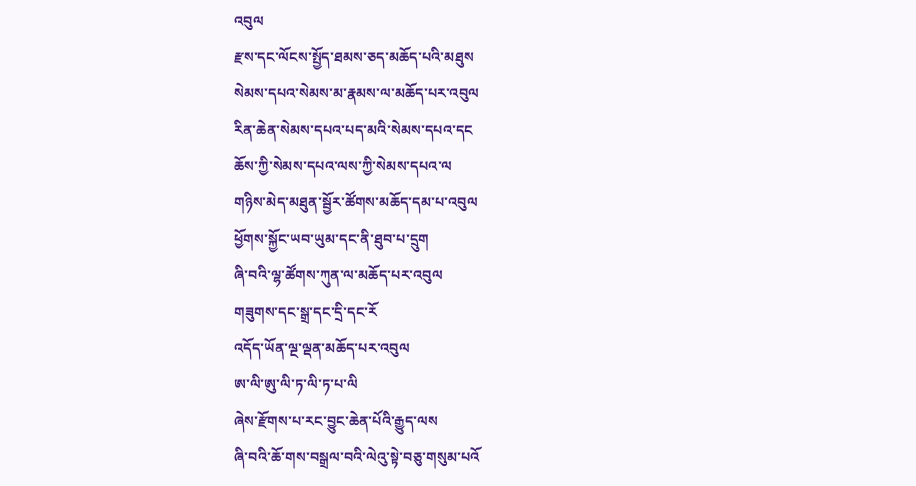འབུལ
རྫས་དང་ལོངས་སྤྱོད་ཐམས་ཅད་མཆོད་པའི་མཐུས
སེམས་དཔའ་སེམས་མ་རྣམས་ལ་མཆོད་པར་འབུལ
རིན་ཆེན་སེམས་དཔའ་པད་མའི་སེམས་དཔའ་དང
ཆོས་ཀྱི་སེམས་དཔའ་ལས་ཀྱི་སེམས་དཔའ་ལ
གཉིས་མེད་མཐུན་སྦྱོར་ཚོགས་མཆོད་དམ་པ་འབུལ
ཕྱོགས་སྐྱོང་ཡབ་ཡུམ་དང་ནི་ཐུབ་པ་དྲུག
ཞི་བའི་ལྷ་ཚོགས་ཀུན་ལ་མཆོད་པར་འབུལ
གཟུགས་དང་སྒྲ་དང་དྲི་དང་རོ
འདོད་ཡོན་ལྔ་ལྡན་མཆོད་པར་འབུལ
ཨ་ལི་ཨུ་ལི་ཏ་ལི་ཏ་པ་ལི
ཞེས་རྫོགས་པ་རང་བྱུང་ཆེན་པོའི་རྒྱུད་ལས
ཞི་བའི་ཆོ་གས་བསྒྲལ་བའི་ལེའུ་སྟེ་བཅུ་གསུམ་པའོ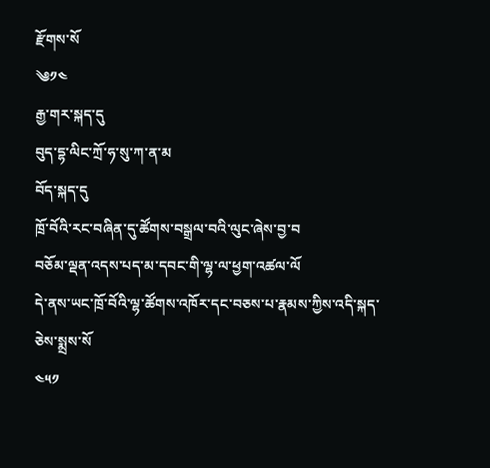རྫོགས་སོ
༄༡༤
རྒྱ་གར་སྐད་དུ
བུད་དྷ་ལིང་ཀྲོ་ཧ་སུ་ཀ་ན་མ
བོད་སྐད་དུ
ཁྲོ་བོའི་རང་བཞིན་དུ་ཚོགས་བསྒྲལ་བའི་ལུང་ཞེས་བྱ་བ
བཅོམ་ལྡན་འདས་པད་མ་དབང་གི་ལྷ་ལ་ཕྱག་འཚལ་ལོ
དེ་ནས་ཡང་ཁྲོ་བོའི་ལྷ་ཚོགས་འཁོར་དང་བཅས་པ་རྣམས་ཀྱིས་འདི་སྐད་ཅེས་སྨྲས་སོ
༤༥༡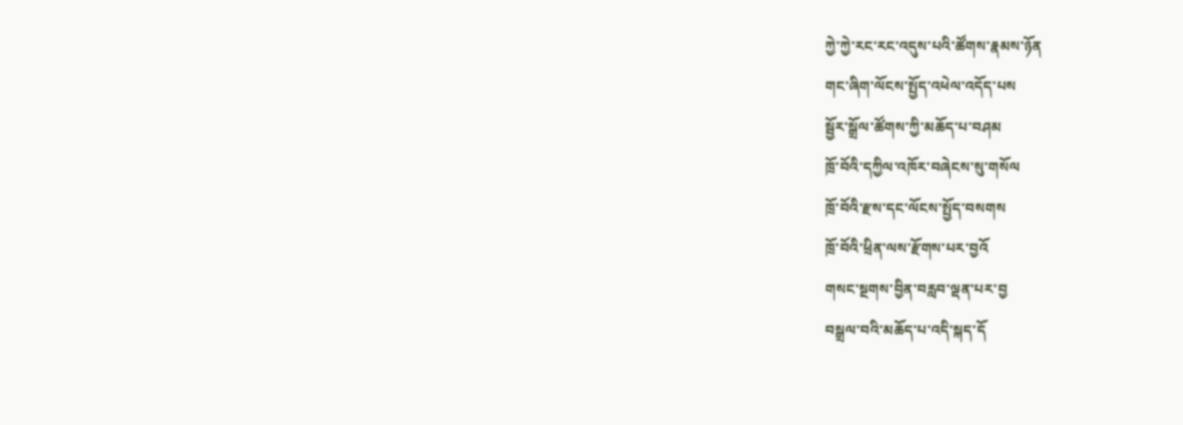ཀྱེ་ཀྱེ་རང་རང་འདུས་པའི་ཚོགས་རྣམས་ཉོན
གང་ཞིག་ལོངས་སྤྱོད་འཕེལ་འདོད་པས
སྦྱོར་སྒྲོལ་ཚོགས་ཀྱི་མཆོད་པ་བཤམ
ཁྲོ་བོའི་དཀྱིལ་འཁོར་བཞེངས་སུ་གསོལ
ཁྲོ་བོའི་རྫས་དང་ལོངས་སྤྱོད་བསགས
ཁྲོ་བོའི་ཕྲིན་ལས་རྫོགས་པར་བྱའོ
གསང་སྔགས་བྱིན་བརླབ་ལྡན་པར་བྱ
བསྒྲལ་བའི་མཆོད་པ་འདི་སྐད་དོ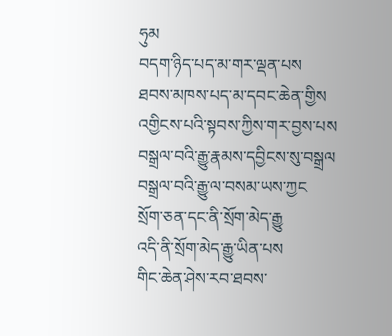ཧུམ
བདག་ཉིད་པད་མ་གར་ལྡན་པས
ཐབས་མཁས་པད་མ་དབང་ཆེན་གྱིས
འགྱིངས་པའི་སྟབས་ཀྱིས་གར་བྱས་པས
བསྒྲལ་བའི་རྒྱུ་རྣམས་དབྱིངས་སུ་བསྒྲལ
བསྒྲལ་བའི་རྒྱུ་ལ་བསམ་ཡས་ཀྱང
སྲོག་ཅན་དང་ནི་སྲོག་མེད་རྒྱུ
འདི་ནི་སྲོག་མེད་རྒྱུ་ཡིན་པས
གིང་ཆེན་ཤེས་རབ་ཐབས་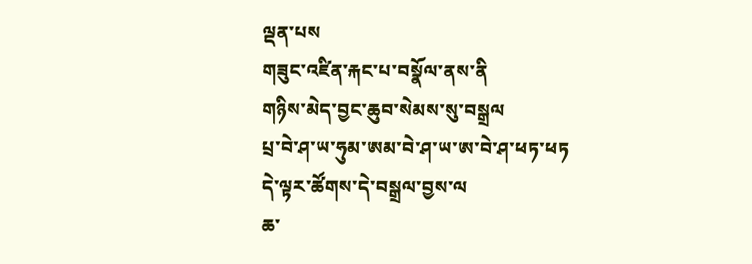ལྡན་པས
གཟུང་འཛིན་རྐང་པ་བསྣོལ་ནས་ནི
གཉིས་མེད་བྱང་ཆུབ་སེམས་སུ་བསྒྲལ
པྲ་བེ་ཤ་ཡ་ཧུམ་ཨམ་བེ་ཤ་ཡ་ཨ་བེ་ཤ་ཕཏ་ཕཏ
དེ་ལྟར་ཚོགས་དེ་བསྒྲལ་བྱས་ལ
ཆ་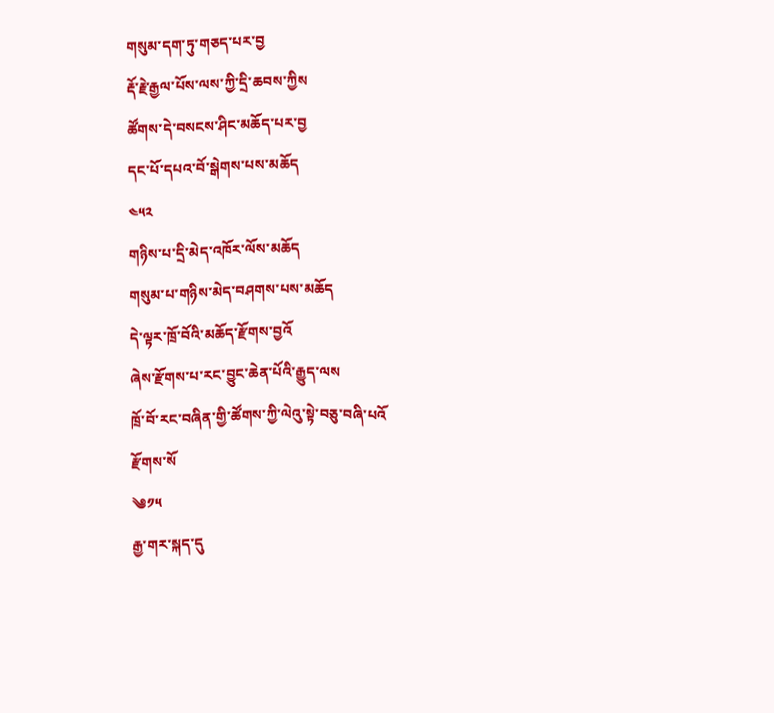གསུམ་དག་ཏུ་གཅད་པར་བྱ
རྡོ་རྗེ་རྒྱལ་པོས་ལས་ཀྱི་དྲི་ཆབས་ཀྱིས
ཚོགས་དེ་བསངས་ཤིང་མཆོད་པར་བྱ
དང་པོ་དཔའ་བོ་སྒེགས་པས་མཆོད
༤༥༢
གཉིས་པ་དྲི་མེད་འཁོར་ལོས་མཆོད
གསུམ་པ་གཉིས་མེད་བཤགས་པས་མཆོད
དེ་ལྟར་ཁྲོ་བོའི་མཆོད་རྫོགས་བྱའོ
ཞེས་རྫོགས་པ་རང་བྱུང་ཆེན་པོའི་རྒྱུད་ལས
ཁྲོ་བོ་རང་བཞིན་གྱི་ཚོགས་ཀྱི་ལེའུ་སྟེ་བཅུ་བཞི་པའོ
རྫོགས་སོ
༄༡༥
རྒྱ་གར་སྐད་དུ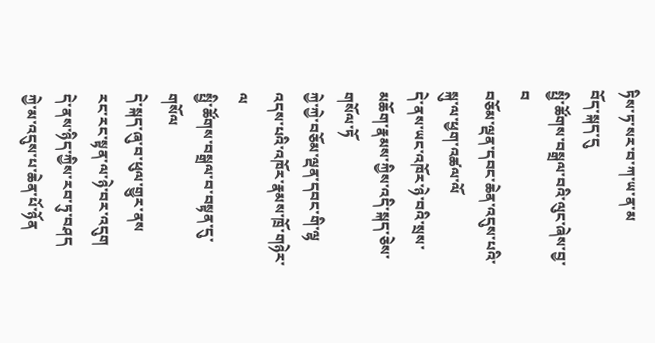ཏིས་ཏ་སར་བ་ཀ་ཡ་ན་མ
བོད་སྐད་དུ
སྤྱི་ཚོགས་བསྒྲལ་བའི་ལུང་ཞེས་བྱ་བ
བཅོམ་ལྡན་དབང་ཆེན་འདུས་པའི་སྐུ་ལ་ཕྱག་འཚལ་ལོ
དེ་ནས་ཡང་འཁོར་ཉེ་བའི་སྲས་མཆོག་རྣམས་ཀྱིས་འདི་སྐད་ཅེས་གསོལ་ཏོ
ཀྱེ་ཀྱེ་བཅོམ་ལྡན་དབང་གི་ལྷ
འདས་པའི་འཁོར་རྣམས་ཁྲོ་གཉེར་ལ
སྤྱི་ཚོགས་བསྒྲལ་བ་བསྟན་དུ་གསོལ
དེ་སྐད་ཞུ་བ་ཕུལ་གྱུར་ནས
རང་རང་སྟན་ལ་ཉེ་བར་འདུག
དེ་ནས་ཉིད་ཀྱིས་རབ་ཏུ་བཤད
ཀྱེ་མ་འདུས་པ་ཆེན་པོ་ཉོན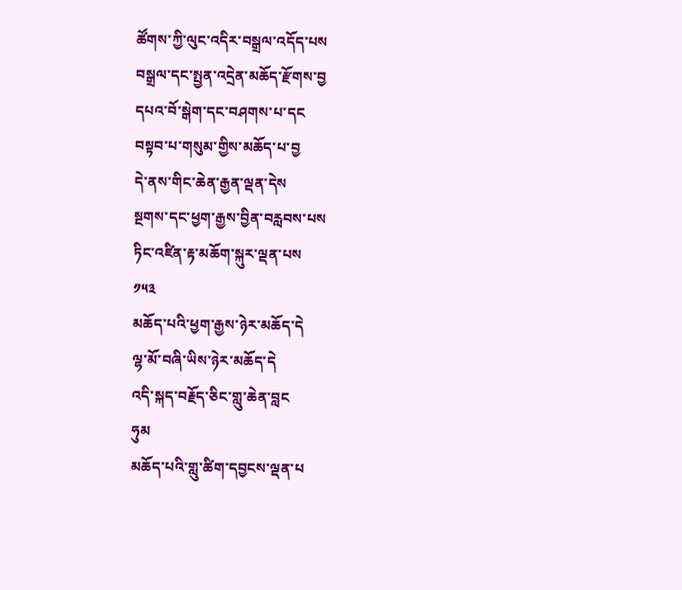ཚོགས་ཀྱི་ལུང་འདིར་བསྒྲལ་འདོད་པས
བསྒྲལ་དང་སྤྱན་འདྲེན་མཆོད་རྫོགས་བྱ
དཔའ་བོ་སྒེག་དང་བཤགས་པ་དང
བསྟབ་པ་གསུམ་གྱིས་མཆོད་པ་བྱ
དེ་ནས་གིང་ཆེན་རྒྱན་ལྡན་དེས
སྔགས་དང་ཕྱག་རྒྱས་བྱིན་བརླབས་པས
ཏིང་འཛིན་རྟ་མཆོག་སྐུར་ལྡན་པས
༡༥༣
མཆོད་པའི་ཕྱག་རྒྱས་ཉེར་མཆོད་དེ
ལྷ་མོ་བཞི་ཡིས་ཉེར་མཆོད་དེ
འདི་སྐད་བརྗོད་ཅིང་གླུ་ཆེན་བླང
ཧུམ
མཆོད་པའི་གླུ་ཚིག་དབྱངས་ལྡན་པ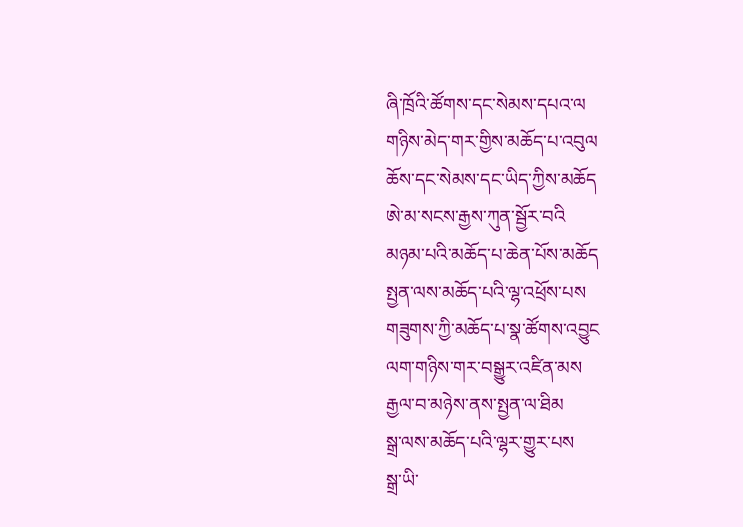ཞི་ཁྲོའི་ཚོགས་དང་སེམས་དཔའ་ལ
གཉིས་མེད་གར་གྱིས་མཆོད་པ་འབུལ
ཆོས་དང་སེམས་དང་ཡིད་ཀྱིས་མཆོད
ཨེ་མ་སངས་རྒྱས་ཀུན་སྦྱོར་བའི
མཉམ་པའི་མཆོད་པ་ཆེན་པོས་མཆོད
སྤྱན་ལས་མཆོད་པའི་ལྷ་འཕྲོས་པས
གཟུགས་ཀྱི་མཆོད་པ་སྣ་ཚོགས་འབྱུང
ལག་གཉིས་གར་བསྒྱུར་འཛིན་མས
རྒྱལ་བ་མཉེས་ནས་སྤྱན་ལ་ཐིམ
སྒྲ་ལས་མཆོད་པའི་ལྷར་གྱུར་པས
སྒྲ་ཡི་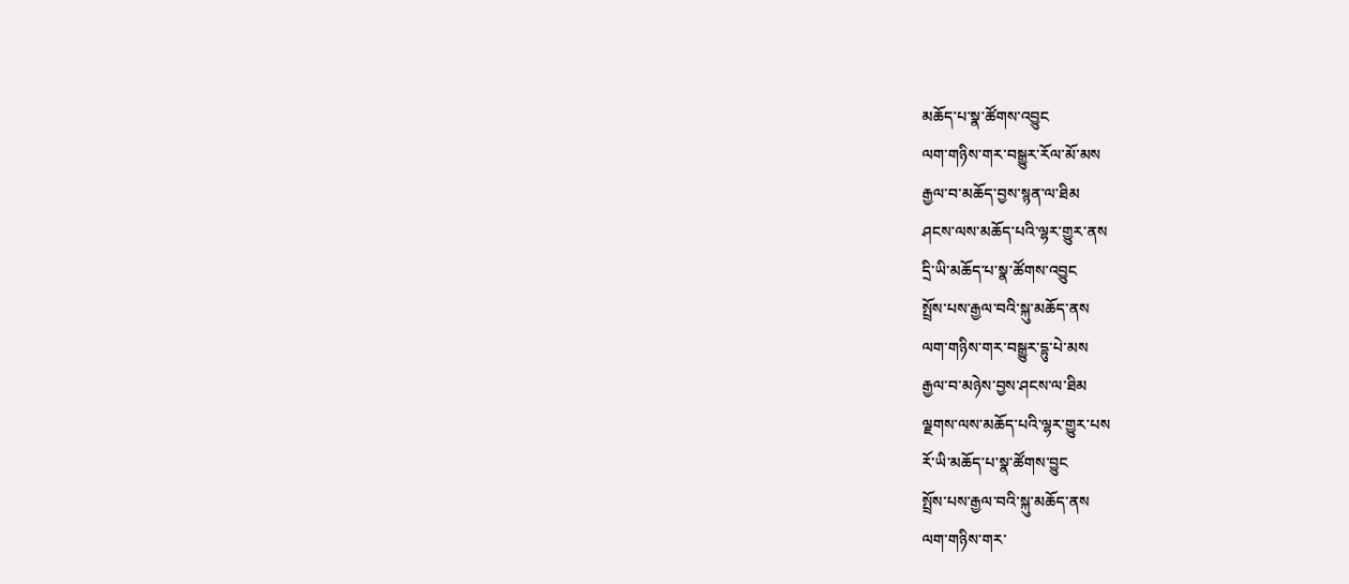མཆོད་པ་སྣ་ཚོགས་འབྱུང
ལག་གཉིས་གར་བསྒྱུར་རོལ་མོ་མས
རྒྱལ་བ་མཆོད་བྱས་སྙན་ལ་ཐིམ
ཤངས་ལས་མཆོད་པའི་ལྷར་གྱུར་ནས
དྲི་ཡི་མཆོད་པ་སྣ་ཚོགས་འབྱུང
སྤྲོས་པས་རྒྱལ་བའི་སྐུ་མཆོད་ནས
ལག་གཉིས་གར་བསྒྱུར་དྷུ་པེ་མས
རྒྱལ་བ་མཉེས་བྱས་ཤངས་ལ་ཐིམ
ལྗགས་ལས་མཆོད་པའི་ལྷར་གྱུར་པས
རོ་ཡི་མཆོད་པ་སྣ་ཚོགས་བྱུང
སྤྲོས་པས་རྒྱལ་བའི་སྐུ་མཆོད་ནས
ལག་གཉིས་གར་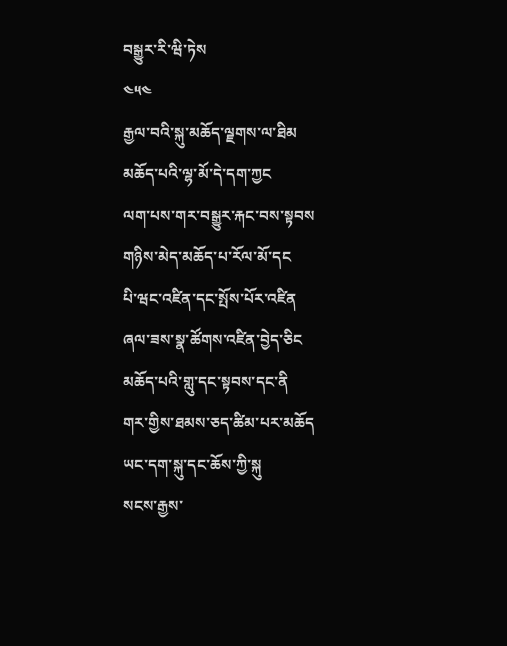བསྒྱུར་རི་ཝི་ཏེས
༤༥༤
རྒྱལ་བའི་སྐུ་མཆོད་ལྗགས་ལ་ཐིམ
མཆོད་པའི་ལྷ་མོ་དེ་དག་ཀྱང
ལག་པས་གར་བསྒྱུར་རྐང་བས་སྟབས
གཉིས་མེད་མཆོད་པ་རོལ་མོ་དང
པི་ཝང་འཛིན་དང་སྤོས་པོར་འཛིན
ཞལ་ཟས་སྣ་ཚོགས་འཛིན་བྱེད་ཅིང
མཆོད་པའི་གླུ་དང་སྟབས་དང་ནི
གར་གྱིས་ཐམས་ཅད་ཚིམ་པར་མཆོད
ཡང་དག་སྐུ་དང་ཆོས་ཀྱི་སྐུ
སངས་རྒྱས་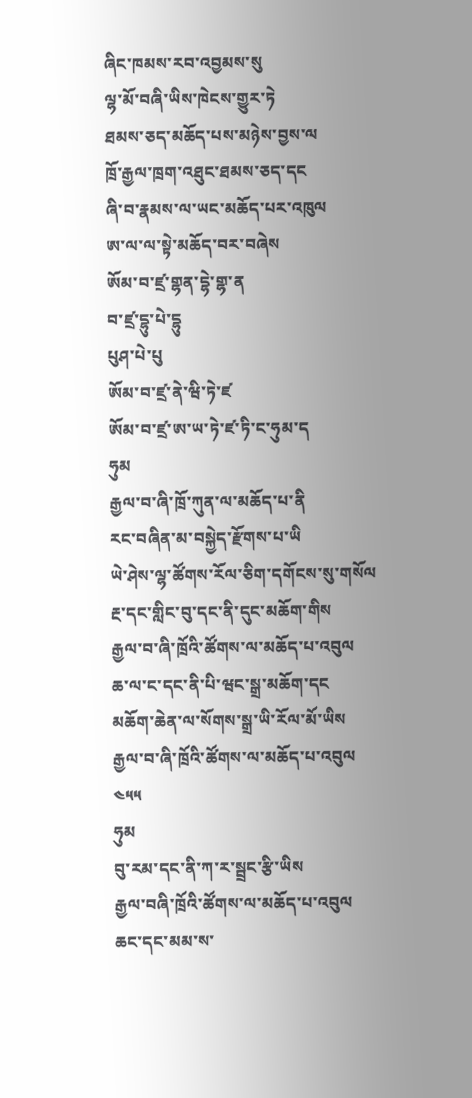ཞིང་ཁམས་རབ་འབྱམས་སུ
ལྷ་མོ་བཞི་ཡིས་ཁེངས་གྱུར་ཏེ
ཐམས་ཅད་མཆོད་པས་མཉེས་བྱས་ལ
ཁྲོ་རྒྱལ་ཁྲག་འཐུང་ཐམས་ཅད་དང
ཞི་བ་རྣམས་ལ་ཡང་མཆོད་པར་འཁུལ
ཨ་ལ་ལ་སྟེ་མཆོད་བར་བཞེས
ཨོམ་བ་ཛྲ་གྷན་དྷེ་གྷ་ན
བ་ཛྲ་དྷུ་པེ་དྷུ
པུཤ་པེ་པུ
ཨོམ་བ་ཛྲ་ནེ་ཝི་ཏེ་ཛ
ཨོམ་བ་ཛྲ་ཨ་ཡ་ཏེ་ཛ་ཏི་ང་ཧུམ་ད
ཧུམ
རྒྱལ་བ་ཞི་ཁྲོ་ཀུན་ལ་མཆོད་པ་ནི
རང་བཞིན་མ་བསྐྱེད་རྫོགས་པ་ཡི
ཡེ་ཤེས་ལྷ་ཚོགས་རོལ་ཅིག་དགོངས་སུ་གསོལ
རྔ་དང་གླིང་བུ་དང་ནི་དུང་མཆོག་གིས
རྒྱལ་བ་ཞི་ཁྲོའི་ཚོགས་ལ་མཆོད་པ་འབུལ
ཆ་ལ་ང་དང་ནི་པི་ཝང་སྒྲ་མཆོག་དང
མཆོག་ཆེན་ལ་སོགས་སྒྲ་ཡི་རོལ་མོ་ཡིས
རྒྱལ་བ་ཞི་ཁྲོའི་ཚོགས་ལ་མཆོད་པ་འབུལ
༤༥༥
ཧུམ
བུ་རམ་དང་ནི་ཀ་ར་སྦྲང་རྩི་ཡིས
རྒྱལ་བཞི་ཁྲོའི་ཚོགས་ལ་མཆོད་པ་འབུལ
ཆང་དང་མམ་ས་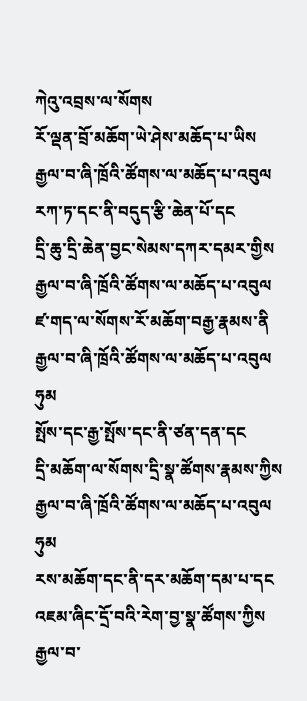ཀེའུ་འབྲས་ལ་སོགས
རོ་ལྡན་བྲོ་མཆོག་ཡེ་ཤེས་མཆོད་པ་ཡིས
རྒྱལ་བ་ཞི་ཁྲོའི་ཚོགས་ལ་མཆོད་པ་འབུལ
རཀ་ཏ་དང་ནི་བདུད་རྩི་ཆེན་པོ་དང
དྲི་ཆུ་དྲི་ཆེན་བྱང་སེམས་དཀར་དམར་གྱིས
རྒྱལ་བ་ཞི་ཁྲོའི་ཚོགས་ལ་མཆོད་པ་འབུལ
ཛ་གད་ལ་སོགས་རོ་མཆོག་བརྒྱ་རྣམས་ནི
རྒྱལ་བ་ཞི་ཁྲོའི་ཚོགས་ལ་མཆོད་པ་འབུལ
ཧུམ
སྤོས་དང་རྒྱ་སྤོས་དང་ནི་ཙན་དན་དང
དྲི་མཆོག་ལ་སོགས་དྲི་སྣ་ཚོགས་རྣམས་ཀྱིས
རྒྱལ་བ་ཞི་ཁྲོའི་ཚོགས་ལ་མཆོད་པ་འབུལ
ཧུམ
རས་མཆོག་དང་ནི་དར་མཆོག་དམ་པ་དང
འཇམ་ཞིང་དྲོ་བའི་རེག་བྱ་སྣ་ཚོགས་ཀྱིས
རྒྱལ་བ་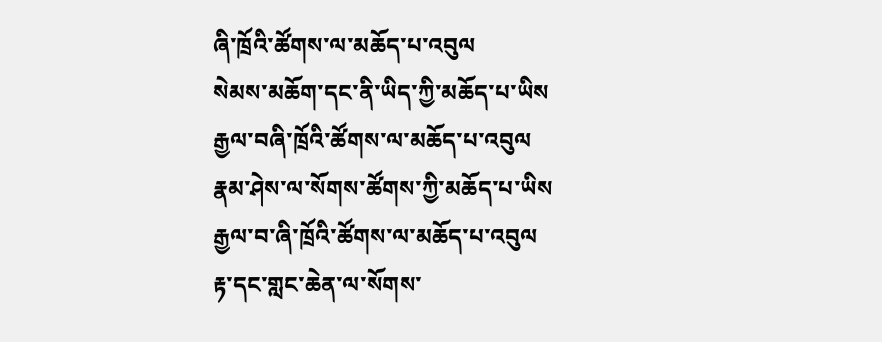ཞི་ཁྲོའི་ཚོགས་ལ་མཆོད་པ་འབུལ
སེམས་མཆོག་དང་ནི་ཡིད་ཀྱི་མཆོད་པ་ཡིས
རྒྱལ་བཞི་ཁྲོའི་ཚོགས་ལ་མཆོད་པ་འབུལ
རྣམ་ཤེས་ལ་སོགས་ཚོགས་ཀྱི་མཆོད་པ་ཡིས
རྒྱལ་བ་ཞི་ཁྲོའི་ཚོགས་ལ་མཆོད་པ་འབུལ
རྟ་དང་གླང་ཆེན་ལ་སོགས་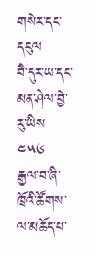གསེར་དང་དངུལ
བཻ་དུར་ཡ་དང་མན་ཤེལ་བྱེ་རུ་ཡིས
༤༥༦
རྒྱལ་བ་ཞི་ཁྲོའི་ཚོགས་ལ་མཆོད་པ་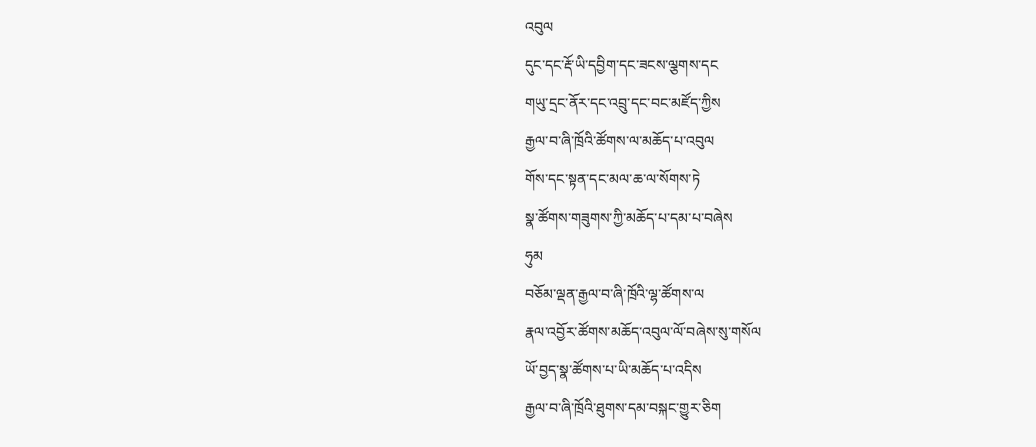འབུལ
དུང་དང་རྡོ་ཡི་དབྱིག་དང་ཟངས་ལྕགས་དང
གཡུ་དྲང་ནོར་དང་འབྲུ་དང་བང་མཛོད་ཀྱིས
རྒྱལ་བ་ཞི་ཁྲོའི་ཚོགས་ལ་མཆོད་པ་འབུལ
གོས་དང་སྟན་དང་མལ་ཆ་ལ་སོགས་ཏེ
སྣ་ཚོགས་གཟུགས་ཀྱི་མཆོད་པ་དམ་པ་བཞེས
ཧུམ
བཅོམ་ལྡན་རྒྱལ་བ་ཞི་ཁྲོའི་ལྷ་ཚོགས་ལ
རྣལ་འབྱོར་ཚོགས་མཆོད་འབུལ་ལོ་བཞེས་སུ་གསོལ
ཡོ་བྱད་སྣ་ཚོགས་པ་ཡི་མཆོད་པ་འདིས
རྒྱལ་བ་ཞི་ཁྲོའི་ཐུགས་དམ་བསྐང་གྱུར་ཅིག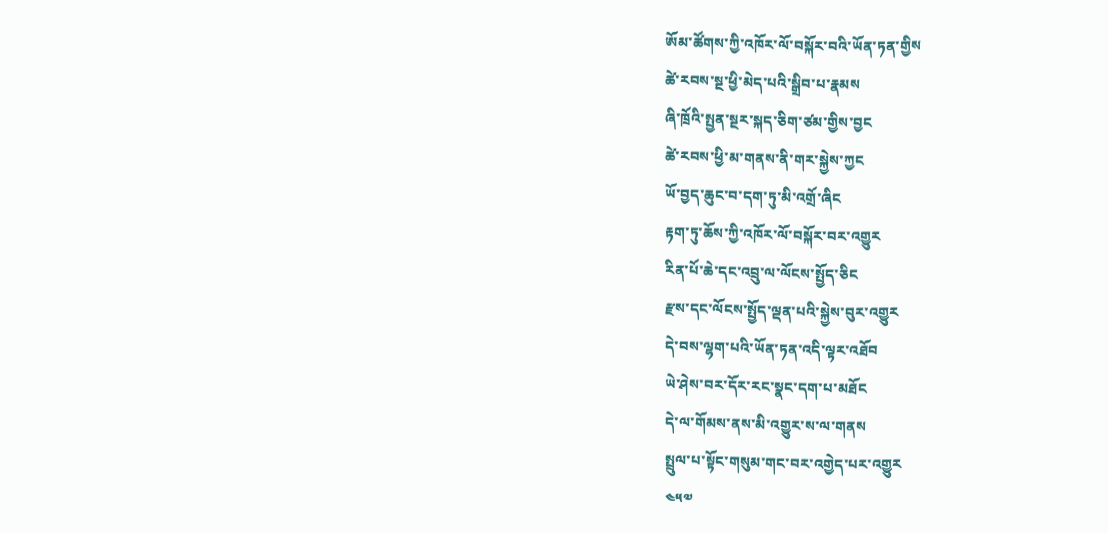ཨོམ་ཚོགས་ཀྱི་འཁོར་ལོ་བསྐོར་བའི་ཡོན་ཏན་གྱིས
ཚེ་རབས་སྔ་ཕྱི་མེད་པའི་སྒྲིབ་པ་རྣམས
ཞི་ཁྲོའི་སྤྱན་སྔར་སྐད་ཅིག་ཙམ་གྱིས་བྱང
ཚེ་རབས་ཕྱི་མ་གནས་ནི་གར་སྐྱེས་ཀྱང
ཡོ་བྱད་ཆུང་བ་དག་ཏུ་མི་འགྲོ་ཞིང
རྟག་ཏུ་ཆོས་ཀྱི་འཁོར་ལོ་བསྐོར་བར་འགྱུར
རིན་པོ་ཆེ་དང་འབྲུ་ལ་ལོངས་སྤྱོད་ཅིང
རྫས་དང་ལོངས་སྤྱོད་ལྡན་པའི་སྐྱེས་བུར་འགྱུར
དེ་བས་ལྷག་པའི་ཡོན་ཏན་འདི་ལྟར་འཐོབ
ཡེ་ཤེས་བར་དོར་རང་སྣང་དག་པ་མཐོང
དེ་ལ་གོམས་ནས་མི་འགྱུར་ས་ལ་གནས
སྤྲུལ་པ་སྟོང་གསུམ་གང་བར་འགྱེད་པར་འགྱུར
༤༥༧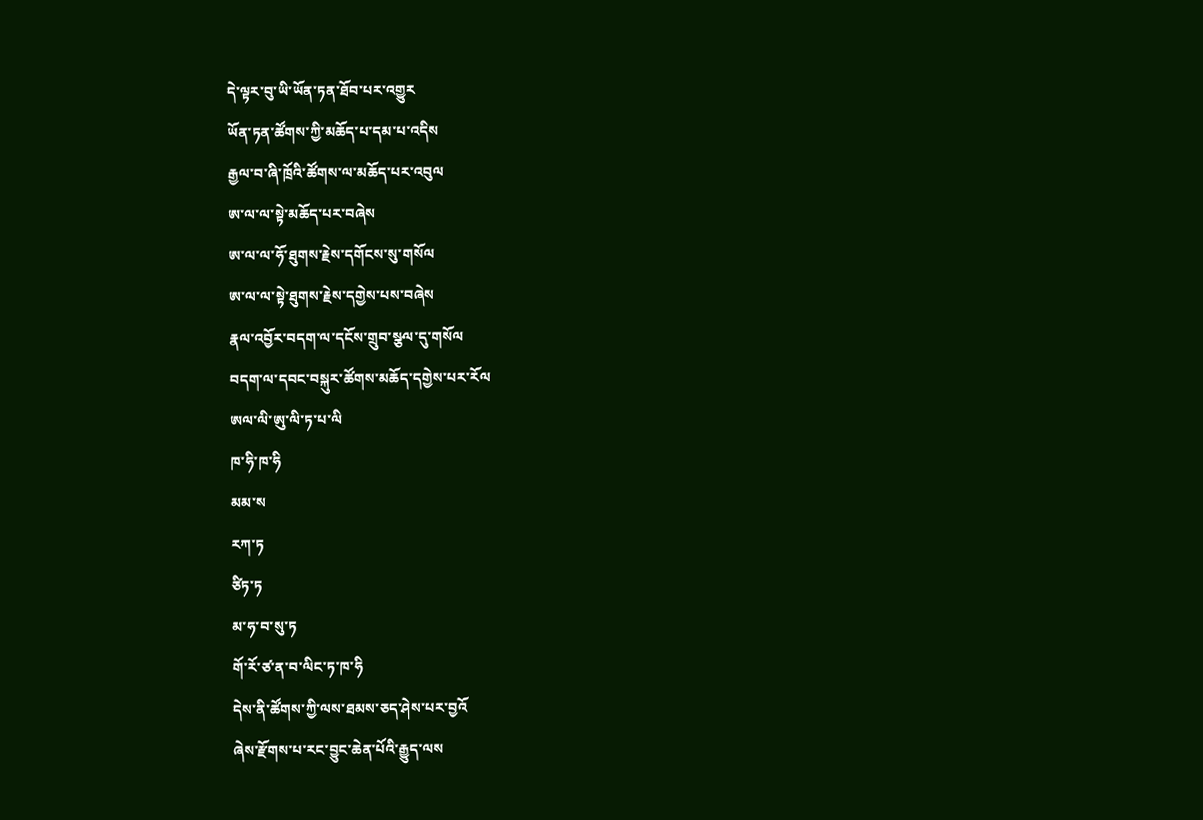དེ་ལྟར་བུ་ཡི་ཡོན་ཏན་ཐོབ་པར་འགྱུར
ཡོན་ཏན་ཚོགས་ཀྱི་མཆོད་པ་དམ་པ་འདིས
རྒྱལ་བ་ཞི་ཁྲོའི་ཚོགས་ལ་མཆོད་པར་འབུལ
ཨ་ལ་ལ་སྟེ་མཆོད་པར་བཞེས
ཨ་ལ་ལ་ཧོ་ཐུགས་རྗེས་དགོངས་སུ་གསོལ
ཨ་ལ་ལ་སྟེ་ཐུགས་རྗེས་དགྱེས་པས་བཞེས
རྣལ་འབྱོར་བདག་ལ་དངོས་གྲུབ་སྩལ་དུ་གསོལ
བདག་ལ་དབང་བསྐུར་ཚོགས་མཆོད་དགྱེས་པར་རོལ
ཨལ་ལི་ཨུ་ལི་ཏ་པ་ལི
ཁ་ཧི་ཁ་ཧི
མམ་ས
རཀ་ཏ
ཙིཏ་ཏ
མ་ཧ་བ་སུ་ཏ
གོ་རོ་ཙ་ན་བ་ལིང་ཏ་ཁ་ཧི
དེས་ནི་ཚོགས་ཀྱི་ལས་ཐམས་ཅད་ཤེས་པར་བྱའོ
ཞེས་རྫོགས་པ་རང་བྱུང་ཆེན་པོའི་རྒྱུད་ལས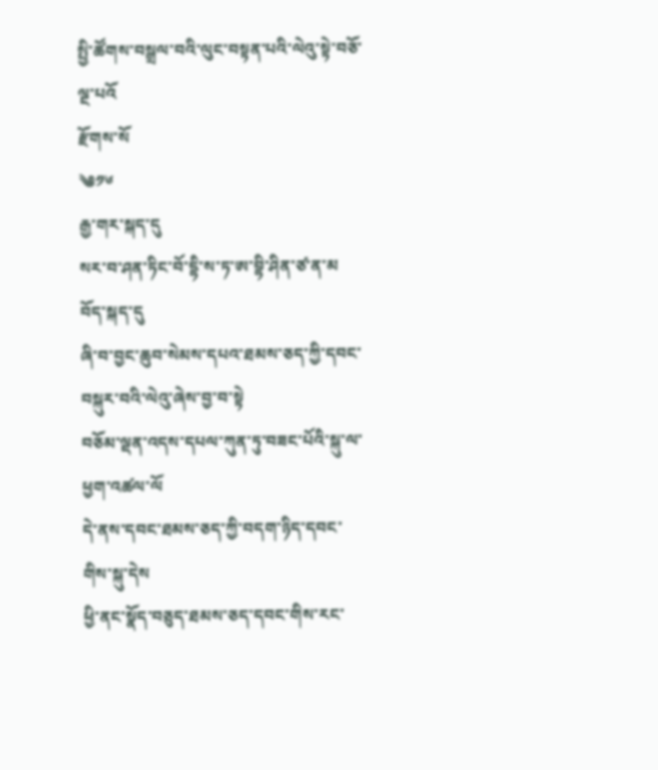སྤྱི་ཚོགས་བསྒྲལ་བའི་ལུང་བསྟན་པའི་ལེའུ་སྟེ་བཅོ་ལྔ་པའོ
རྫོགས་སོ
༄༡༦
རྒྱ་གར་སྐད་དུ
སར་བ་ཤན་ཏིང་བོ་དྷི་ས་ཏ་ཨ་བྷི་ཤིན་ཙ་ན་མ
བོད་སྐད་དུ
ཞི་བ་བྱང་ཆུབ་སེམས་དཔའ་ཐམས་ཅད་ཀྱི་དབང་བསྐུར་བའི་ལེའུ་ཞེས་བྱ་བ་སྟེ
བཅོམ་ལྡན་འདས་དཔལ་ཀུན་ཏུ་བཟང་པོའི་སྐུ་ལ་ཕྱག་འཚལ་ལོ
དེ་ནས་དབང་ཐམས་ཅད་ཀྱི་བདག་ཉིད་དབང་གིས་སྐུ་དེས
ཕྱི་ནང་སྣོད་བཅུད་ཐམས་ཅད་དབང་གིས་རང་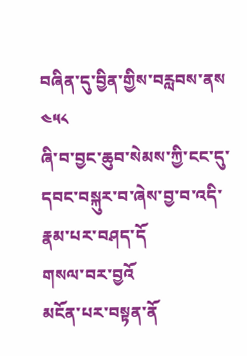བཞིན་དུ་བྱིན་གྱིས་བརླབས་ནས
༤༥༨
ཞི་བ་བྱང་ཆུབ་སེམས་ཀྱི་ངང་དུ་དབང་བསྐུར་བ་ཞེས་བྱ་བ་འདི་རྣམ་པར་བཤད་དོ
གསལ་བར་བྱའོ
མངོན་པར་བསྟན་ནོ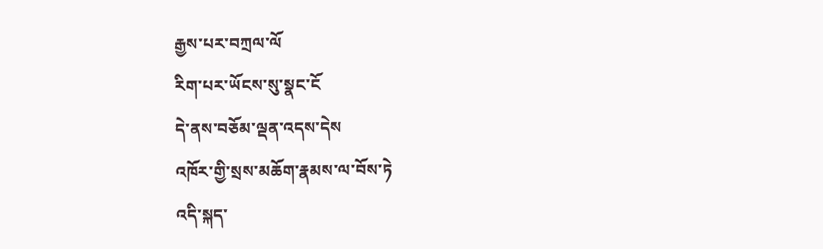རྒྱས་པར་བཀྲལ་ལོ
རིག་པར་ཡོངས་སུ་སྣང་ངོ
དེ་ནས་བཅོམ་ལྡན་འདས་དེས
འཁོར་གྱི་སྲས་མཆོག་རྣམས་ལ་བོས་ཏེ
འདི་སྐད་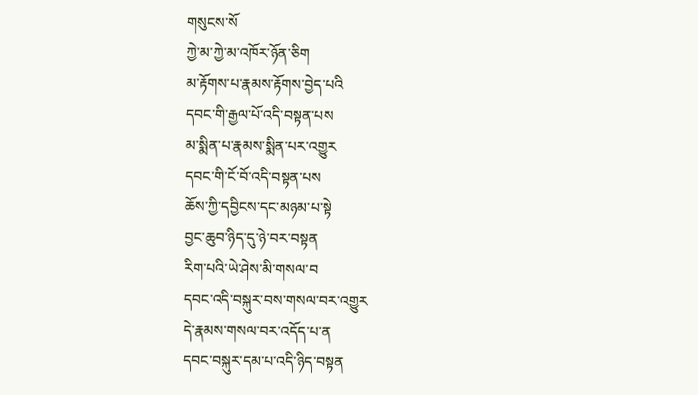གསུངས་སོ
ཀྱེ་མ་ཀྱེ་མ་འཁོར་ཉོན་ཅིག
མ་རྟོགས་པ་རྣམས་རྟོགས་བྱེད་པའི
དབང་གི་རྒྱལ་པོ་འདི་བསྟན་པས
མ་སྨིན་པ་རྣམས་སྨིན་པར་འགྱུར
དབང་གི་ངོ་བོ་འདི་བསྟན་པས
ཆོས་ཀྱི་དབྱིངས་དང་མཉམ་པ་སྟེ
བྱང་ཆུབ་ཉིད་དུ་ཉེ་བར་བསྟན
རིག་པའི་ཡེ་ཤེས་མི་གསལ་བ
དབང་འདི་བསྐུར་བས་གསལ་བར་འགྱུར
དེ་རྣམས་གསལ་བར་འདོད་པ་ན
དབང་བསྐུར་དམ་པ་འདི་ཉིད་བསྟན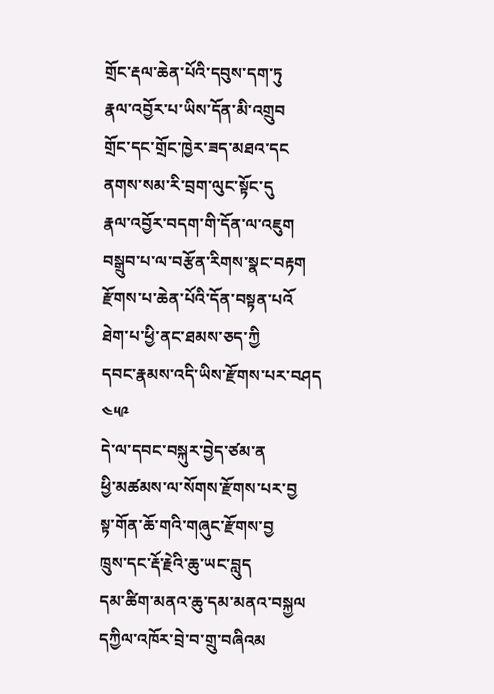གྲོང་རྡལ་ཆེན་པོའི་དབུས་དག་ཏུ
རྣལ་འབྱོར་པ་ཡིས་དོན་མི་འགྲུབ
གྲོང་དང་གྲོང་ཁྱེར་ཟད་མཐའ་དང
ནགས་སམ་རི་བྲག་ལུང་སྟོང་དུ
རྣལ་འབྱོར་བདག་གི་དོན་ལ་འཇུག
བསྒྲུབ་པ་ལ་བརྩོན་རིགས་སྣང་བརྟག
རྫོགས་པ་ཆེན་པོའི་དོན་བསྟན་པའོ
ཐེག་པ་ཕྱི་ནང་ཐམས་ཅད་ཀྱི
དབང་རྣམས་འདི་ཡིས་རྫོགས་པར་བཤད
༤༥༩
དེ་ལ་དབང་བསྐུར་བྱེད་ཙམ་ན
ཕྱི་མཚམས་ལ་སོགས་རྫོགས་པར་བྱ
སྟ་གོན་ཆོ་གའི་གཞུང་རྫོགས་བྱ
ཁྲུས་དང་རྡོ་རྗེའི་ཆུ་ཡང་བླུད
དམ་ཚིག་མནའ་ཆུ་དམ་མནའ་བསྐྱལ
དཀྱིལ་འཁོར་བྲེ་བ་གྲུ་བཞིའམ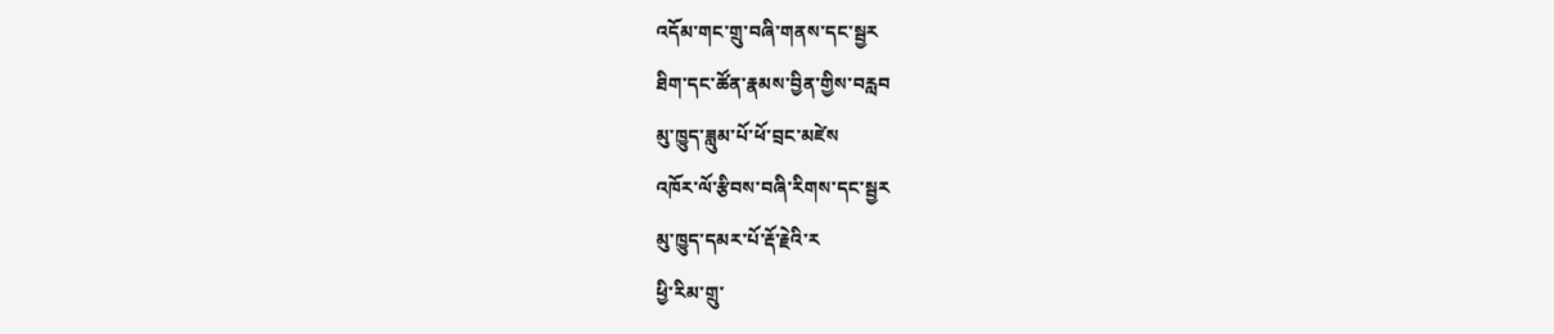འདོམ་གང་གྲུ་བཞི་གནས་དང་སྦྱར
ཐིག་དང་ཚོན་རྣམས་བྱིན་གྱིས་བརླབ
མུ་ཁྱུད་ཟླུམ་པོ་ཕོ་བྲང་མཛེས
འཁོར་ལོ་རྩིབས་བཞི་རིགས་དང་སྦྱར
མུ་ཁྱུད་དམར་པོ་རྡོ་རྗེའི་ར
ཕྱི་རིམ་གྲུ་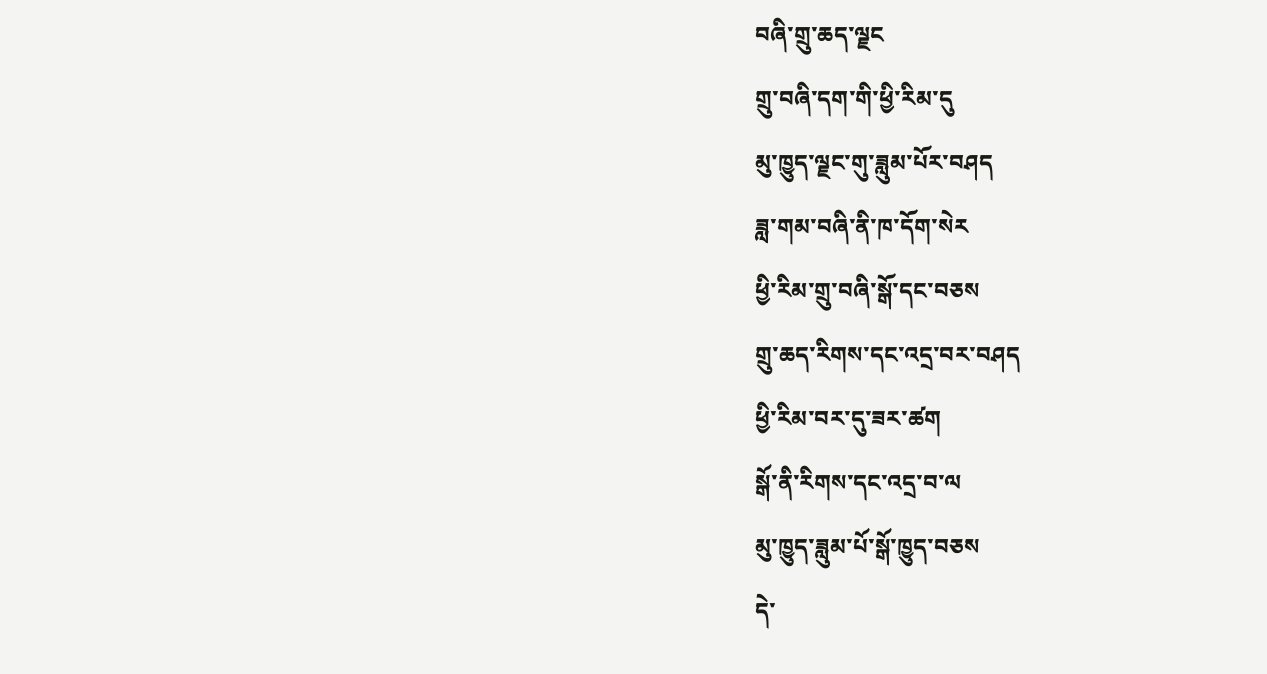བཞི་གྲུ་ཆད་ལྗང
གྲུ་བཞི་དག་གི་ཕྱི་རིམ་དུ
མུ་ཁྱུད་ལྗང་གུ་ཟླུམ་པོར་བཤད
ཟླ་གམ་བཞི་ནི་ཁ་དོག་སེར
ཕྱི་རིམ་གྲུ་བཞི་སྒོ་དང་བཅས
གྲུ་ཆད་རིགས་དང་འདྲ་བར་བཤད
ཕྱི་རིམ་བར་དུ་ཟར་ཚག
སྒོ་ནི་རིགས་དང་འདྲ་བ་ལ
མུ་ཁྱུད་ཟླུམ་པོ་སྒོ་ཁྱུད་བཅས
དེ་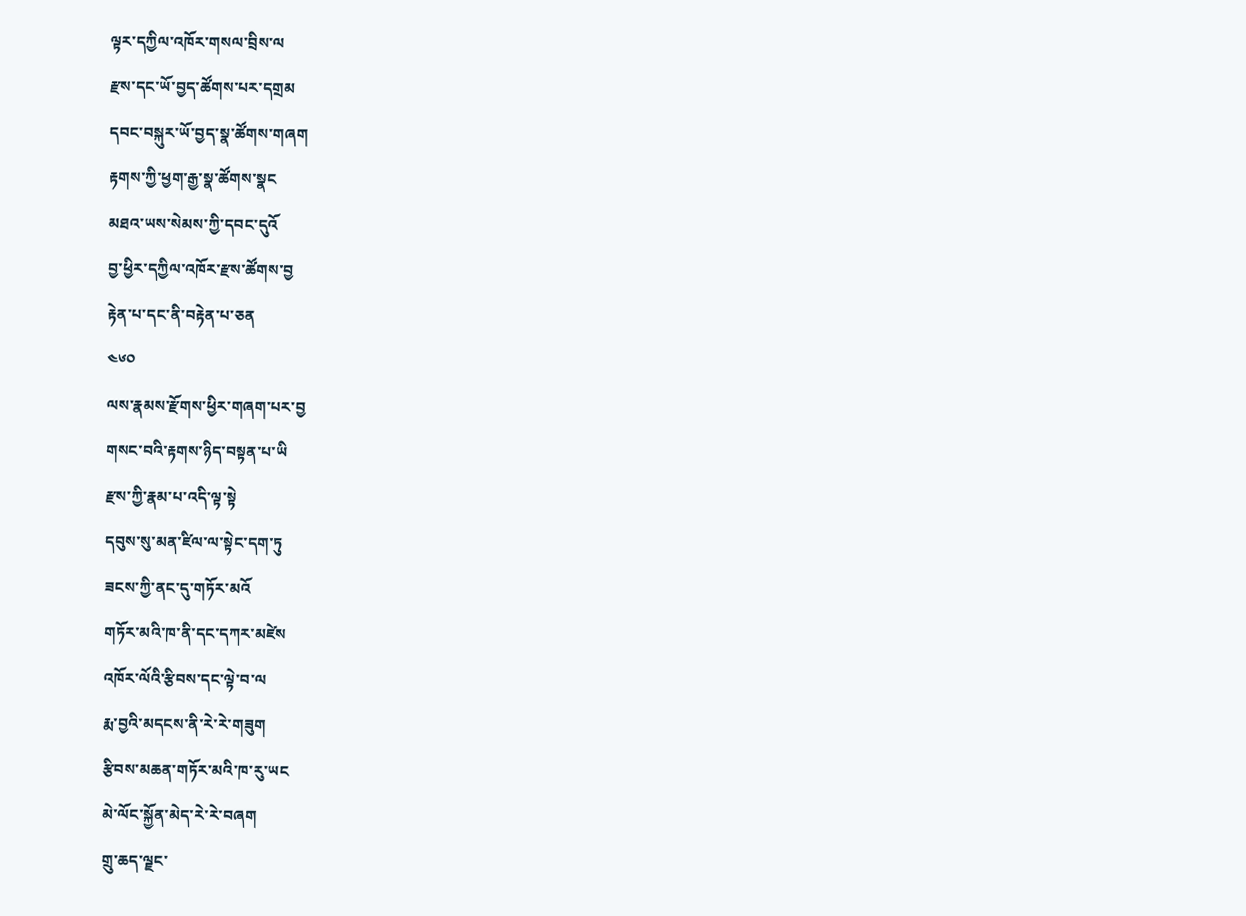ལྟར་དཀྱིལ་འཁོར་གསལ་བྲིས་ལ
རྫས་དང་ཡོ་བྱད་ཚོགས་པར་དགྲམ
དབང་བསྐུར་ཡོ་བྱད་སྣ་ཚོགས་གཞག
རྟགས་ཀྱི་ཕྱག་རྒྱ་སྣ་ཚོགས་སྣང
མཐའ་ཡས་སེམས་ཀྱི་དབང་དུའོ
བྱ་ཕྱིར་དཀྱིལ་འཁོར་རྫས་ཚོགས་བྱ
རྟེན་པ་དང་ནི་བརྟེན་པ་ཅན
༤༦༠
ལས་རྣམས་རྫོགས་ཕྱིར་གཞག་པར་བྱ
གསང་བའི་རྟགས་ཉིད་བསྟན་པ་ཡི
རྫས་ཀྱི་རྣམ་པ་འདི་ལྟ་སྟེ
དབུས་སུ་མན་ཛིལ་ལ་སྟེང་དག་ཏུ
ཟངས་ཀྱི་ནང་དུ་གཏོར་མའོ
གཏོར་མའི་ཁ་ནི་དང་དཀར་མཛེས
འཁོར་ལོའི་རྩིབས་དང་ལྟེ་བ་ལ
རྨ་བྱའི་མདངས་ནི་རེ་རེ་གཟུག
རྩིབས་མཆན་གཏོར་མའི་ཁ་རུ་ཡང
མེ་ལོང་སྐྱོན་མེད་རེ་རེ་བཞག
གྲུ་ཆད་ལྗང་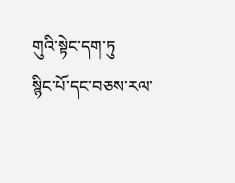གུའི་སྟེང་དག་ཏུ
སྙིང་པོ་དང་བཅས་རལ་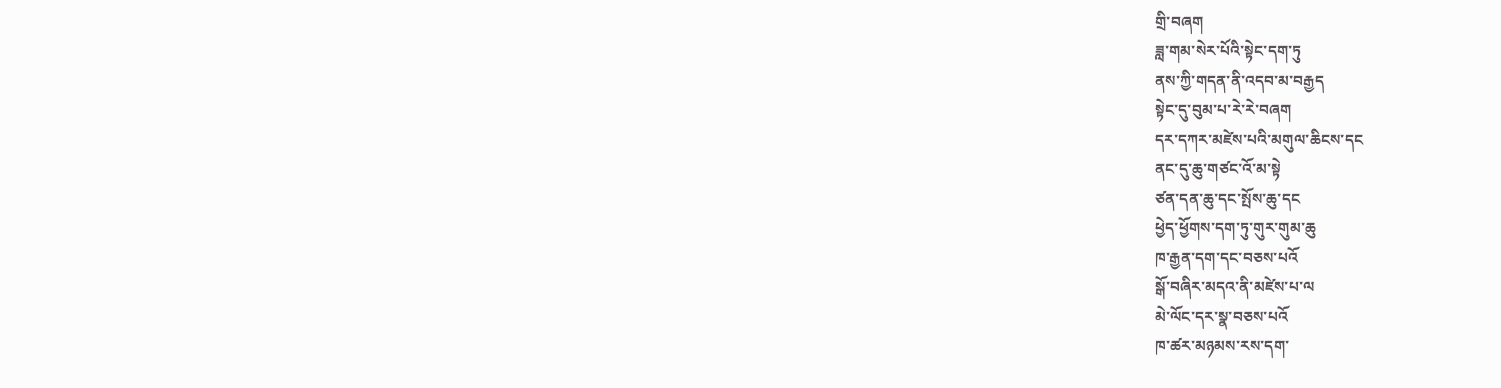གྲི་བཞག
ཟླ་གམ་སེར་པོའི་སྟེང་དག་ཏུ
ནས་ཀྱི་གདན་ནི་འདབ་མ་བརྒྱད
སྟེང་དུ་བུམ་པ་རེ་རེ་བཞག
དར་དཀར་མཛེས་པའི་མགུལ་ཆིངས་དང
ནང་དུ་ཆུ་གཙང་འོ་མ་སྟེ
ཙན་དན་ཆུ་དང་སྤོས་ཆུ་དང
ཕྱེད་ཕྱོགས་དག་ཏུ་གུར་གུམ་ཆུ
ཁ་རྒྱན་དག་དང་བཅས་པའོ
སྒོ་བཞིར་མདའ་ནི་མཛེས་པ་ལ
མེ་ལོང་དར་སྣ་བཅས་པའོ
ཁ་ཚར་མཉམས་རས་དག་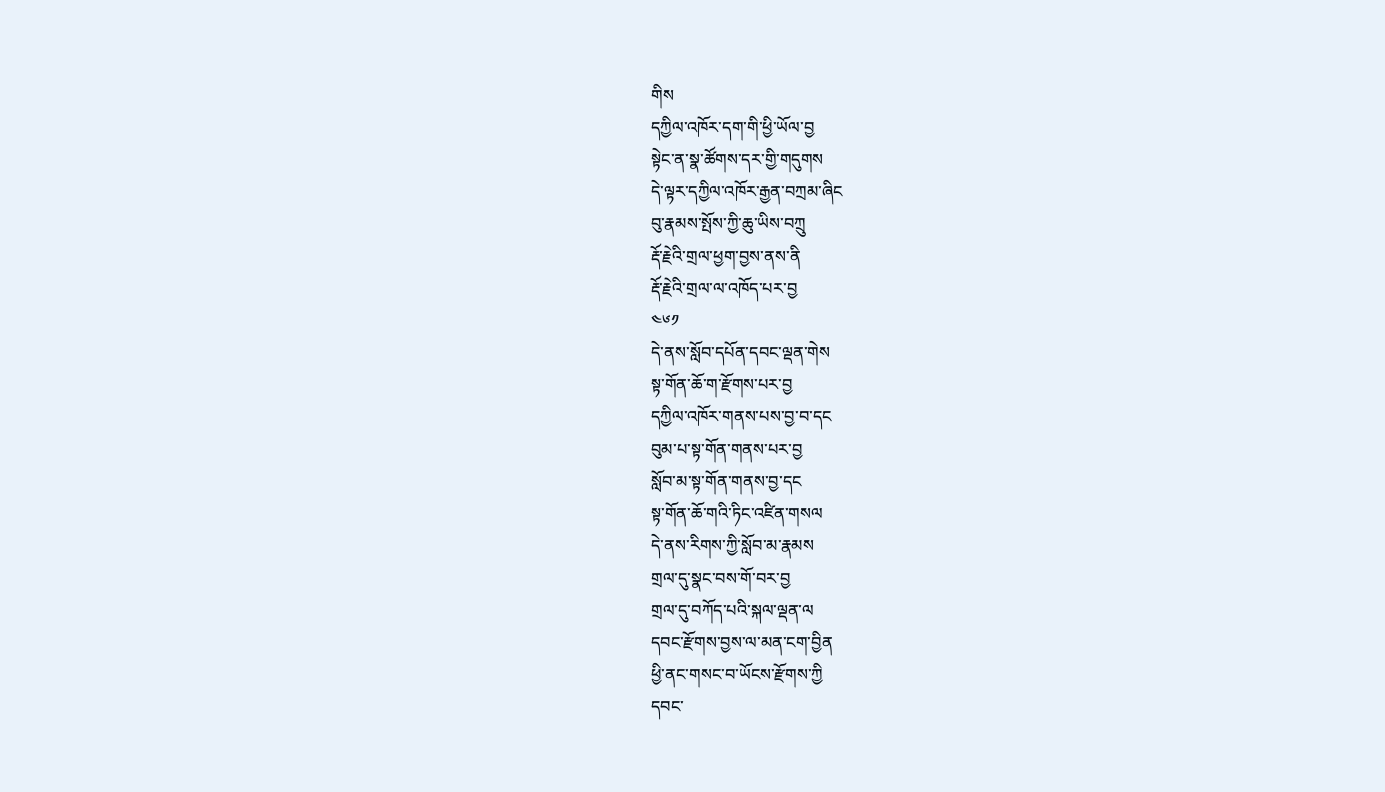གིས
དཀྱིལ་འཁོར་དག་གི་ཕྱི་ཡོལ་བྱ
སྟེང་ན་སྣ་ཚོགས་དར་གྱི་གདུགས
དེ་ལྟར་དཀྱིལ་འཁོར་རྒྱན་བཀྲམ་ཞིང
བུ་རྣམས་སྤོས་ཀྱི་ཆུ་ཡིས་བཀྲུ
རྡོ་རྗེའི་གྲལ་ཕྱག་བྱས་ནས་ནི
རྡོ་རྗེའི་གྲལ་ལ་འཁོད་པར་བྱ
༤༦༡
དེ་ནས་སློབ་དཔོན་དབང་ལྡན་གེས
སྟ་གོན་ཆོ་ག་རྫོགས་པར་བྱ
དཀྱིལ་འཁོར་གནས་པས་བྱ་བ་དང
བུམ་པ་སྟ་གོན་གནས་པར་བྱ
སློབ་མ་སྟ་གོན་གནས་བྱ་དང
སྟ་གོན་ཆོ་གའི་ཏིང་འཛིན་གསལ
དེ་ནས་རིགས་ཀྱི་སློབ་མ་རྣམས
གྲལ་དུ་སྣང་བས་གོ་བར་བྱ
གྲལ་དུ་བཀོད་པའི་སྐལ་ལྡན་ལ
དབང་རྫོགས་བྱས་ལ་མན་ངག་བྱིན
ཕྱི་ནང་གསང་བ་ཡོངས་རྫོགས་ཀྱི
དབང་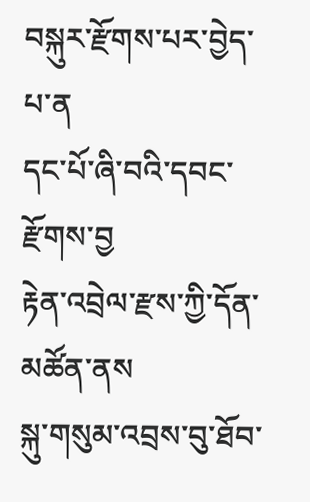བསྐུར་རྫོགས་པར་བྱེད་པ་ན
དང་པོ་ཞི་བའི་དབང་རྫོགས་བྱ
རྟེན་འབྲེལ་རྫས་ཀྱི་དོན་མཚོན་ནས
སྐུ་གསུམ་འབྲས་བུ་ཐོབ་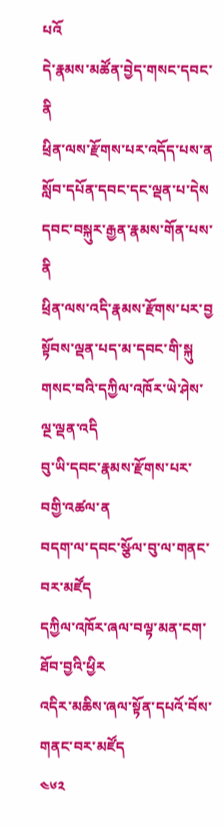པའོ
དེ་རྣམས་མཚོན་བྱེད་གསང་དབང་ནི
ཕྲིན་ལས་རྫོགས་པར་འདོད་པས་ན
སློབ་དཔོན་དབང་དང་ལྡན་པ་དེས
དབང་བསྐུར་རྒྱན་རྣམས་གོན་པས་ནི
ཕྲིན་ལས་འདི་རྣམས་རྫོགས་པར་བྱ
སྟོབས་ལྡན་པད་མ་དབང་གི་སྐུ
གསང་བའི་དཀྱིལ་འཁོར་ཡེ་ཤེས་ལྔ་ལྡན་འདི
བུ་ཡི་དབང་རྣམས་རྫོགས་པར་བགྱི་འཚལ་ན
བདག་ལ་དབང་སྩོལ་བུ་ལ་གནང་བར་མཛོད
དཀྱིལ་འཁོར་ཞལ་བལྟ་མན་ངག་ཐོབ་བྱའི་ཕྱིར
འདིར་མཆིས་ཞལ་སྟོན་དཔའོ་བོས་གནང་བར་མཛོད
༤༦༢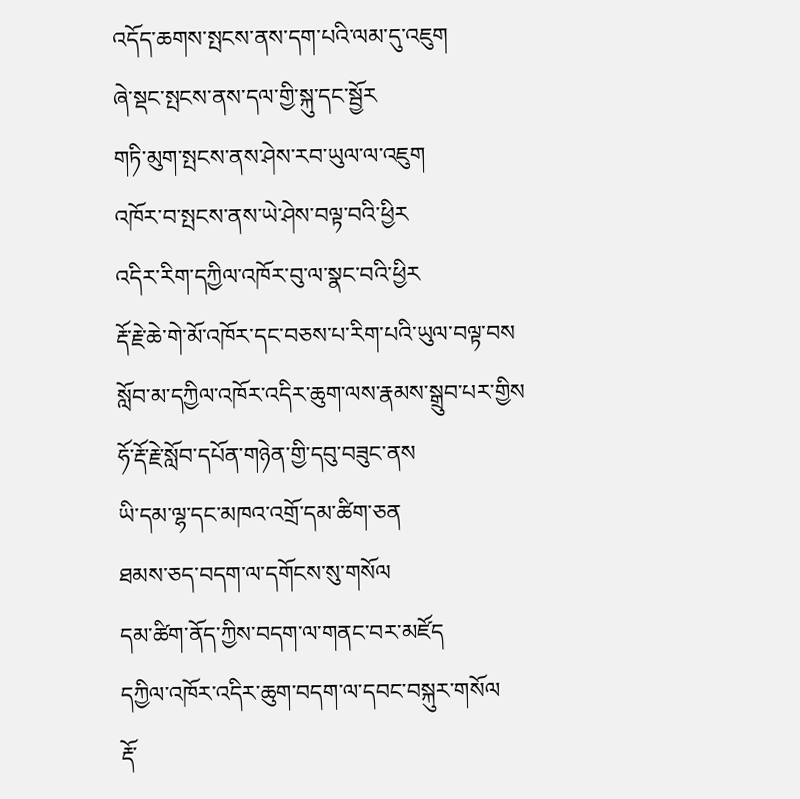འདོད་ཆགས་སྤངས་ནས་དག་པའི་ལམ་དུ་འཇུག
ཞེ་སྡང་སྤངས་ནས་དལ་གྱི་སྐུ་དང་སྦྱོར
གཏི་མུག་སྤངས་ནས་ཤེས་རབ་ཡུལ་ལ་འཇུག
འཁོར་བ་སྤངས་ནས་ཡེ་ཤེས་བལྟ་བའི་ཕྱིར
འདིར་རིག་དཀྱིལ་འཁོར་བུ་ལ་སྣང་བའི་ཕྱིར
རྡོ་རྗེ་ཆེ་གེ་མོ་འཁོར་དང་བཅས་པ་རིག་པའི་ཡུལ་བལྟ་བས
སློབ་མ་དཀྱིལ་འཁོར་འདིར་ཆུག་ལས་རྣམས་སྒྲུབ་པར་གྱིས
ཧོ་རྡོ་རྗེ་སློབ་དཔོན་གཉེན་གྱི་དབུ་བཟུང་ནས
ཡི་དམ་ལྷ་དང་མཁའ་འགྲོ་དམ་ཚིག་ཅན
ཐམས་ཅད་བདག་ལ་དགོངས་སུ་གསོལ
དམ་ཚིག་ནོད་ཀྱིས་བདག་ལ་གནང་བར་མཛོད
དཀྱིལ་འཁོར་འདིར་ཆུག་བདག་ལ་དབང་བསྐུར་གསོལ
རྡོ་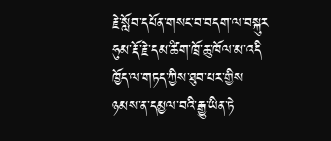རྗེ་སློབ་དཔོན་གསང་བ་བདག་ལ་བསྐུར
ཧུམ་རྡོ་རྗེ་དམ་ཚིག་ཁྲོ་ཆུ་ཁོལ་མ་འདི
ཁྱོད་ལ་གཏད་ཀྱིས་ཐུབ་པར་གྱིས
ཉམས་ན་དམྱལ་བའི་རྒྱུ་ཡིན་ཏེ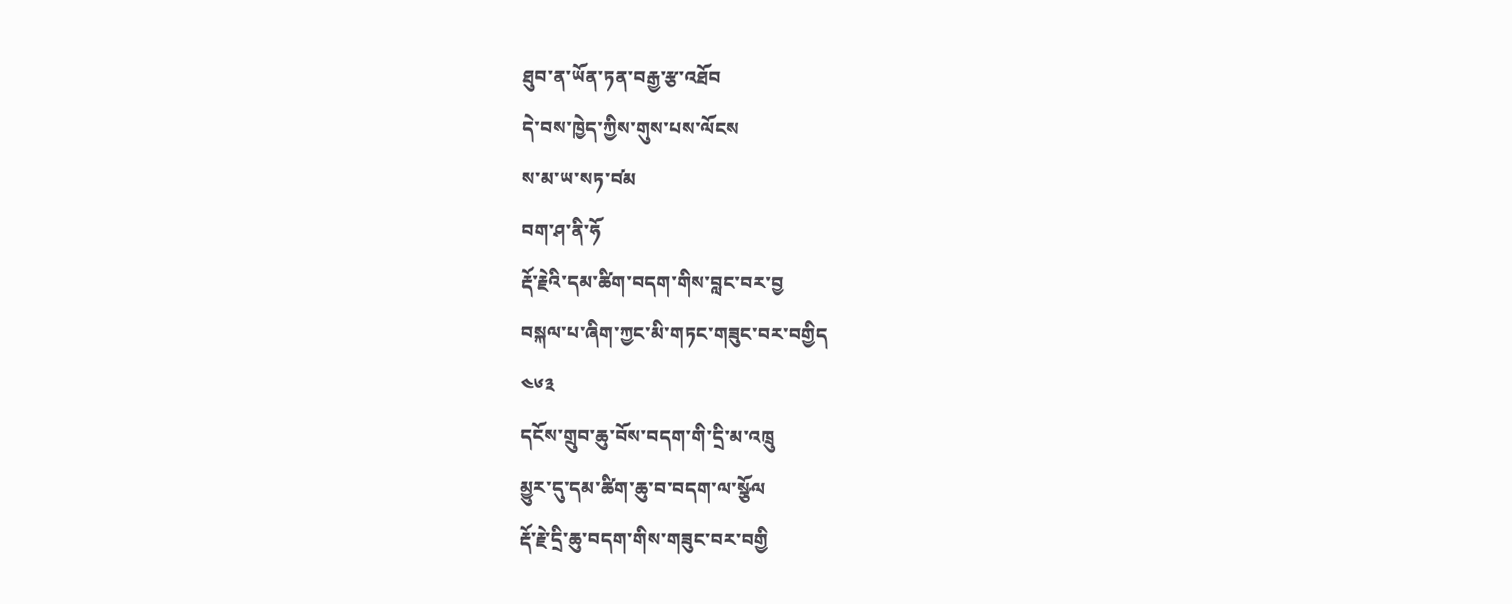ཐུབ་ན་ཡོན་ཏན་བརྒྱ་རྩ་འཐོབ
དེ་བས་ཁྱེད་ཀྱིས་གུས་པས་ལོངས
ས་མ་ཡ་སཏ་བ༹མ
བག་ཤ་ནི་ཧོ
རྡོ་རྗེའི་དམ་ཚིག་བདག་གིས་བླང་བར་བྱ
བསྐལ་པ་ཞིག་ཀྱང་མི་གཏང་གཟུང་བར་བགྱིད
༤༦༣
དངོས་གྲུབ་ཆུ་བོས་བདག་གི་དྲི་མ་འཁྲུ
མྱུར་དུ་དམ་ཚིག་ཆུ་བ་བདག་ལ་སྩོལ
རྡོ་རྗེ་དྲི་ཆུ་བདག་གིས་གཟུང་བར་བགྱི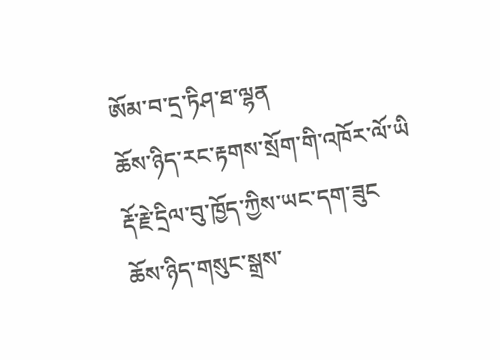ཨོམ་བ་དྲ་ཏིཤ་ཐ་ལྷན
ཆོས་ཉིད་རང་རྟགས་སྲོག་གི་འཁོར་ལོ་ཡི
རྡོ་རྗེ་དྲིལ་བུ་ཁྱོད་ཀྱིས་ཡང་དག་ཟུང
ཆོས་ཉིད་གསུང་སྒྲས་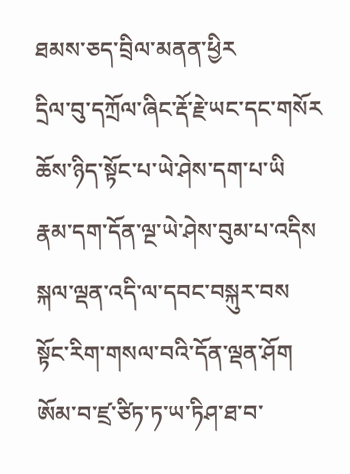ཐམས་ཅད་བྲིལ་མནན་ཕྱིར
དྲིལ་བུ་དཀྲོལ་ཞིང་རྡོ་རྗེ་ཡང་དང་གསོར
ཆོས་ཉིད་སྟོང་པ་ཡེ་ཤེས་དག་པ་ཡི
རྣམ་དག་དོན་ལྔ་ཡེ་ཤེས་བུམ་པ་འདིས
སྐལ་ལྡན་འདི་ལ་དབང་བསྐུར་བས
སྟོང་རིག་གསལ་བའི་དོན་ལྡན་ཤོག
ཨོམ་བ་ཛྲ་ཙིཏ་ཏ་ཡ་ཏིཤ་ཐ་བ་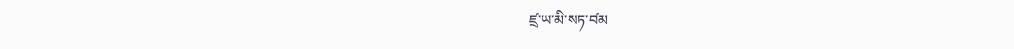ཛྲ་ཡ་མི་སཏ་བ༹མ